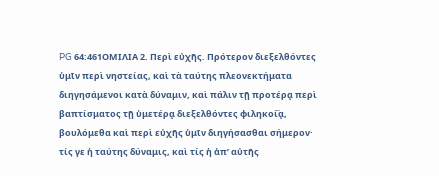PG 64:461ΟΜΙΛΙΑ 2. Περὶ εὐχῆς. Πρότερον διεξελθόντες ὑμῖν περὶ νηστείας, καὶ τὰ ταύτης πλεονεκτήματα διηγησάμενοι κατὰ δύναμιν, καὶ πάλιν τῇ προτέρᾳ περὶ βαπτίσματος τῇ ὑμετέρᾳ διεξελθόντες φιληκοί̈ᾳ, βουλόμεθα καὶ περὶ εὐχῆς ὑμῖν διηγήσασθαι σήμερον· τίς γε ἡ ταύτης δύναμις, καὶ τίς ἡ ἀπ’ αὐτῆς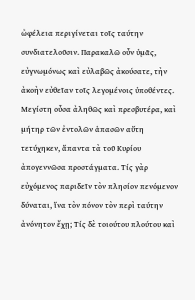ὠφέλεια περιγίνεται τοῖς ταύτην συνδιατελοῦσιν. Παρακαλῶ οὖν ὑμᾶς, εὐγνωμόνως καὶ εὐλαβῶς ἀκούσατε, τὴν ἀκοὴν εὐθεῖαν τοῖς λεγομένοις ὑποθέντες. Μεγίστη οὖσα ἀληθῶς καὶ πρεσβυτέρα, καὶ μήτηρ τῶν ἐντολῶν ἁπασῶν αὕτη τετύχηκεν, ἅπαντα τὰ τοῦ Κυρίου ἀπογεννῶσα προστάγματα. Τίς γὰρ εὐχόμενος παριδεῖν τὸν πλησίον πενόμενον δύναται, ἵνα τὸν πόνον τὸν περὶ ταύτην ἀνόνητον ἔχῃ; Τίς δὲ τοιούτου πλούτου καὶ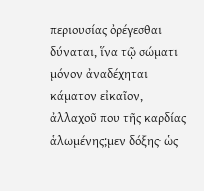περιουσίας ὀρέγεσθαι δύναται, ἵνα τῷ σώματι μόνον ἀναδέχηται κάματον εἰκαῖον, ἀλλαχοῦ που τῆς καρδίας ἁλωμένης;μεν δόξης· ὡς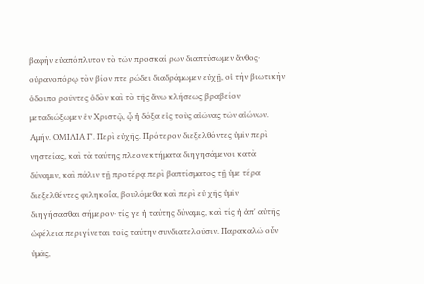βαφὴν εὐαπόπλυτον τὸ τῶν προσκαί ρων διαπτύσωμεν ἄνθος· οὐρανοπόρῳ τὸν βίον πτε ρώδει διαδράμωμεν εὐχῇ, οἱ τὴν βιωτικὴν ὁδοιπο ροῦντες ὁδὸν καὶ τὸ τῆς ἄνω κλήσεως βραβείον μεταδιώξωμεν ἐν Χριστῷ, ᾧ ἡ δόξα εἰς τοὺς αἰῶνας τῶν αἰώνων. Αμήν. ΟΜΙΛΙΑ Γ'. Περὶ εὐχῆς. Πρότερον διεξελθόντες ὑμῖν περὶ νηστείας, καὶ τὰ ταύτης πλεονεκτήματα διηγησάμενοι κατὰ δύναμιν, καὶ πάλιν τῇ προτέρᾳ περὶ βαπτίσματος τῇ ὑμε τέρα διεξελθέντες φιληκοΐα, βουλόμεθα καὶ περὶ εὐ χῆς ὑμῖν διηγήσασθαι σήμερον· τίς γε ἡ ταύτης δύναμις, καὶ τίς ἡ ἀπ' αὐτῆς ὠφέλεια περιγίνεται τοῖς ταύτην συνδιατελοῦσιν. Παρακαλῶ οὖν ὑμᾶς,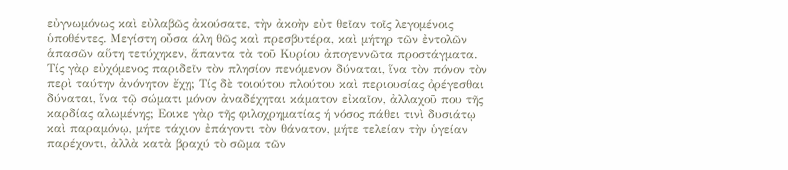εὐγνωμόνως καὶ εὐλαβῶς ἀκούσατε, τὴν ἀκοὴν εὐτ θεῖαν τοῖς λεγομένοις ὑποθέντες. Μεγίστη οὖσα άλη θῶς καὶ πρεσβυτέρα, καὶ μήτηρ τῶν ἐντολῶν ἁπασῶν αὕτη τετύχηκεν, ἅπαντα τὰ τοῦ Κυρίου ἀπογεννῶτα προστάγματα. Τίς γὰρ εὐχόμενος παριδεῖν τὸν πλησίον πενόμενον δύναται, ἵνα τὸν πόνον τὸν περὶ ταύτην ἀνόνητον ἔχῃ; Τίς δὲ τοιούτου πλούτου καὶ περιουσίας ὀρέγεσθαι δύναται, ἵνα τῷ σώματι μόνον ἀναδέχηται κάματον εἰκαῖον, ἀλλαχοῦ που τῆς καρδίας αλωμένης; Εοικε γὰρ τῆς φιλοχρηματίας ή νόσος πάθει τινὶ δυσιάτῳ καὶ παραμόνῳ, μήτε τάχιον ἐπάγοντι τὸν θάνατον, μήτε τελείαν τὴν ὑγείαν παρέχοντι, ἀλλὰ κατὰ βραχύ τὸ σῶμα τῶν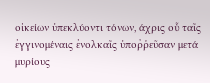οἰκείων ὑπεκλύοντι τόνων, άχρις οὗ ταῖς ἐγγινομέναις ἐνολκαῖς ὑποῤῥεῦσαν μετά μυρίους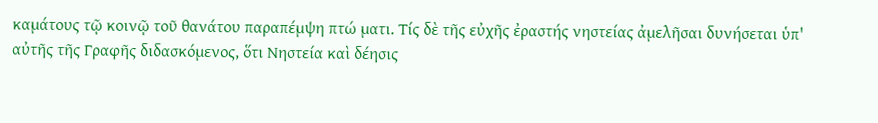καμάτους τῷ κοινῷ τοῦ θανάτου παραπέμψη πτώ ματι. Τίς δὲ τῆς εὐχῆς ἐραστής νηστείας ἀμελῆσαι δυνήσεται ὑπ' αὐτῆς τῆς Γραφῆς διδασκόμενος, ὅτι Νηστεία καὶ δέησις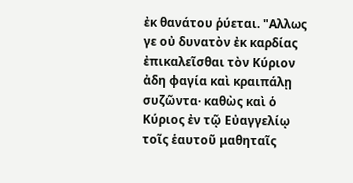ἐκ θανάτου ῥύεται. "Αλλως γε οὐ δυνατὸν ἐκ καρδίας ἐπικαλεῖσθαι τὸν Κύριον ἀδη φαγία καὶ κραιπάλῃ συζῶντα· καθὼς καὶ ὁ Κύριος ἐν τῷ Εὐαγγελίῳ τοῖς ἑαυτοῦ μαθηταῖς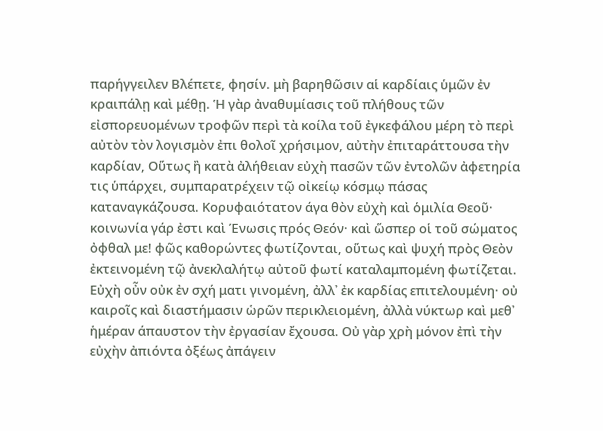παρήγγειλεν Βλέπετε, φησίν. μὴ βαρηθῶσιν αἱ καρδίαις ὑμῶν ἐν κραιπάλῃ καὶ μέθῃ. Ἡ γὰρ ἀναθυμίασις τοῦ πλήθους τῶν εἰσπορευομένων τροφῶν περὶ τὰ κοίλα τοῦ ἐγκεφάλου μέρη τὸ περὶ αὐτὸν τὸν λογισμὸν ἐπι θολοῖ χρήσιμον, αὐτὴν ἐπιταράττουσα τὴν καρδίαν, Οὕτως ἢ κατὰ ἀλήθειαν εὐχὴ πασῶν τῶν ἐντολῶν ἀφετηρία τις ὑπάρχει, συμπαρατρέχειν τῷ οἰκείῳ κόσμῳ πάσας καταναγκάζουσα. Κορυφαιότατον άγα θὸν εὐχὴ καὶ ὁμιλία Θεοῦ· κοινωνία γάρ ἐστι καὶ Ένωσις πρός Θεόν· καὶ ὥσπερ οἱ τοῦ σώματος ὀφθαλ με! φῶς καθορώντες φωτίζονται, οὕτως καὶ ψυχή πρὸς Θεὸν ἐκτεινομένη τῷ ἀνεκλαλήτῳ αὐτοῦ φωτί καταλαμπομένη φωτίζεται. Εὐχὴ οὖν οὐκ ἐν σχή ματι γινομένη, ἀλλ᾽ ἐκ καρδίας επιτελουμένη· οὐ καιροῖς καὶ διαστήμασιν ὡρῶν περικλειομένη, ἀλλὰ νύκτωρ καὶ μεθ᾿ ἡμέραν άπαυστον τὴν ἐργασίαν ἔχουσα. Οὐ γὰρ χρὴ μόνον ἐπὶ τὴν εὐχὴν ἀπιόντα ὀξέως ἀπάγειν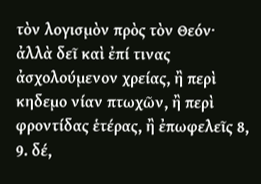τὸν λογισμὸν πρὸς τὸν Θεόν· ἀλλὰ δεῖ καὶ ἐπί τινας ἀσχολούμενον χρείας, ἢ περὶ κηδεμο νίαν πτωχῶν, ἢ περὶ φροντίδας ἑτέρας, ἢ ἐπωφελεῖς 8, 9. δέ,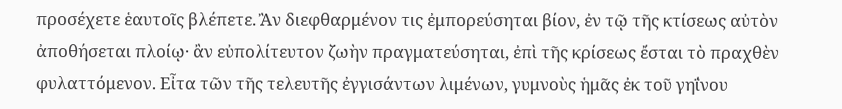προσέχετε ἑαυτοῖς βλέπετε. Ἂν διεφθαρμένον τις ἐμπορεύσηται βίον, ἐν τῷ τῆς κτίσεως αὐτὸν ἀποθήσεται πλοίῳ· ἂν εὐπολίτευτον ζωὴν πραγματεύσηται, ἐπὶ τῆς κρίσεως ἔσται τὸ πραχθὲν φυλαττόμενον. Εἶτα τῶν τῆς τελευτῆς ἐγγισάντων λιμένων, γυμνοὺς ἡμᾶς ἐκ τοῦ γηί̈νου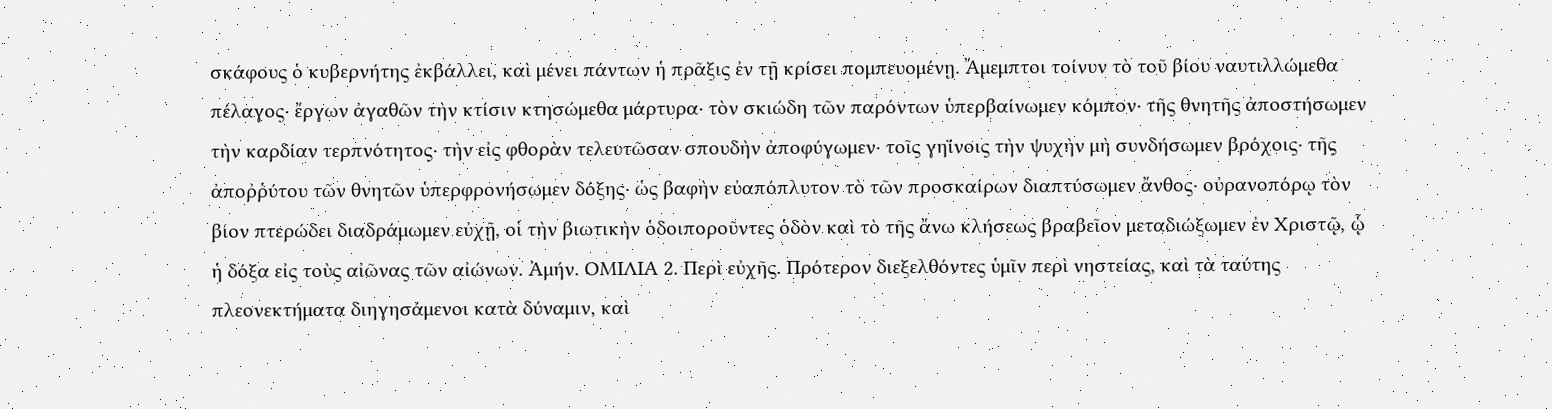σκάφους ὁ κυβερνήτης ἐκβάλλει, καὶ μένει πάντων ἡ πρᾶξις ἐν τῇ κρίσει πομπευομένῃ. Ἄμεμπτοι τοίνυν τὸ τοῦ βίου ναυτιλλώμεθα πέλαγος· ἔργων ἀγαθῶν τὴν κτίσιν κτησώμεθα μάρτυρα· τὸν σκιώδη τῶν παρόντων ὑπερβαίνωμεν κόμπον· τῆς θνητῆς ἀποστήσωμεν τὴν καρδίαν τερπνότητος· τὴν εἰς φθορὰν τελευτῶσαν σπουδὴν ἀποφύγωμεν· τοῖς γηί̈νοις τὴν ψυχὴν μὴ συνδήσωμεν βρόχοις· τῆς ἀποῤῥύτου τῶν θνητῶν ὑπερφρονήσωμεν δόξης· ὡς βαφὴν εὐαπόπλυτον τὸ τῶν προσκαίρων διαπτύσωμεν ἄνθος· οὐρανοπόρῳ τὸν βίον πτερώδει διαδράμωμεν εὐχῇ, οἱ τὴν βιωτικὴν ὁδοιποροῦντες ὁδὸν καὶ τὸ τῆς ἄνω κλήσεως βραβεῖον μεταδιώξωμεν ἐν Χριστῷ, ᾧ ἡ δόξα εἰς τοὺς αἰῶνας τῶν αἰώνων. Ἀμήν. ΟΜΙΛΙΑ 2. Περὶ εὐχῆς. Πρότερον διεξελθόντες ὑμῖν περὶ νηστείας, καὶ τὰ ταύτης πλεονεκτήματα διηγησάμενοι κατὰ δύναμιν, καὶ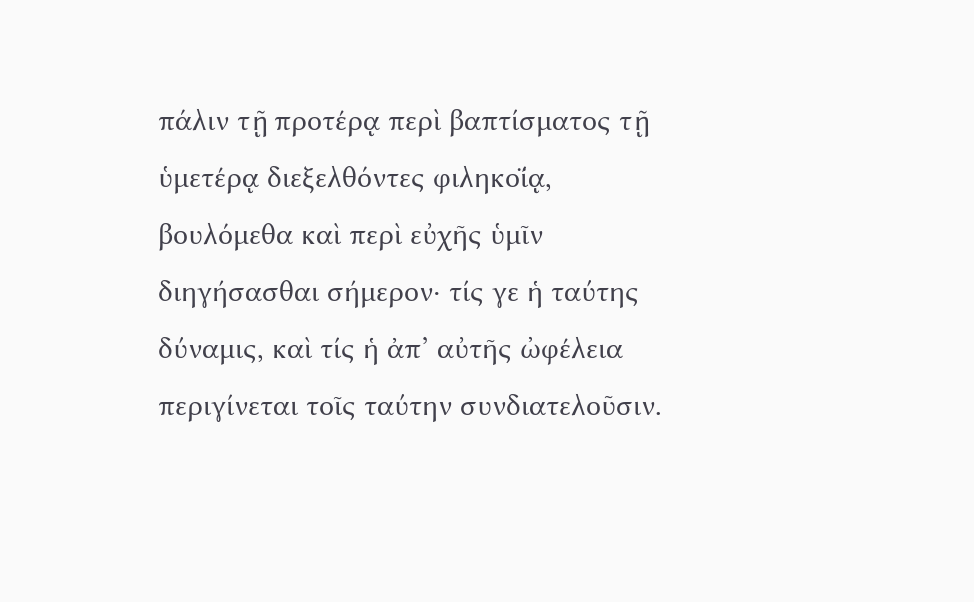πάλιν τῇ προτέρᾳ περὶ βαπτίσματος τῇ ὑμετέρᾳ διεξελθόντες φιληκοί̈ᾳ, βουλόμεθα καὶ περὶ εὐχῆς ὑμῖν διηγήσασθαι σήμερον· τίς γε ἡ ταύτης δύναμις, καὶ τίς ἡ ἀπ’ αὐτῆς ὠφέλεια περιγίνεται τοῖς ταύτην συνδιατελοῦσιν.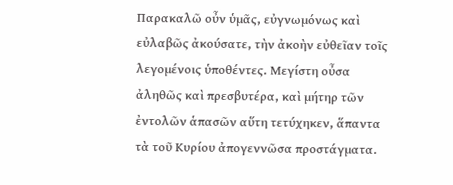Παρακαλῶ οὖν ὑμᾶς, εὐγνωμόνως καὶ εὐλαβῶς ἀκούσατε, τὴν ἀκοὴν εὐθεῖαν τοῖς λεγομένοις ὑποθέντες. Μεγίστη οὖσα ἀληθῶς καὶ πρεσβυτέρα, καὶ μήτηρ τῶν ἐντολῶν ἁπασῶν αὕτη τετύχηκεν, ἅπαντα τὰ τοῦ Κυρίου ἀπογεννῶσα προστάγματα.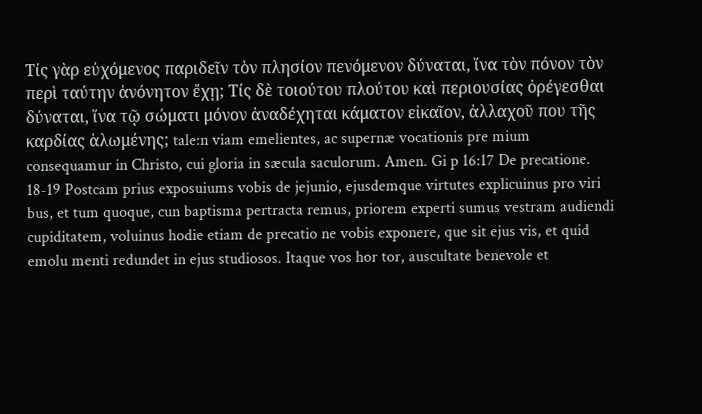Τίς γὰρ εὐχόμενος παριδεῖν τὸν πλησίον πενόμενον δύναται, ἵνα τὸν πόνον τὸν περὶ ταύτην ἀνόνητον ἔχῃ; Τίς δὲ τοιούτου πλούτου καὶ περιουσίας ὀρέγεσθαι δύναται, ἵνα τῷ σώματι μόνον ἀναδέχηται κάματον εἰκαῖον, ἀλλαχοῦ που τῆς καρδίας ἁλωμένης; tale:n viam emelientes, ac supernæ vocationis pre mium consequamur in Christo, cui gloria in sæcula saculorum. Amen. Gi p 16:17 De precatione. 18-19 Postcam prius exposuiums vobis de jejunio, ejusdemque virtutes explicuinus pro viri bus, et tum quoque, cun baptisma pertracta remus, priorem experti sumus vestram audiendi cupiditatem, voluinus hodie etiam de precatio ne vobis exponere, que sit ejus vis, et quid emolu menti redundet in ejus studiosos. Itaque vos hor tor, auscultate benevole et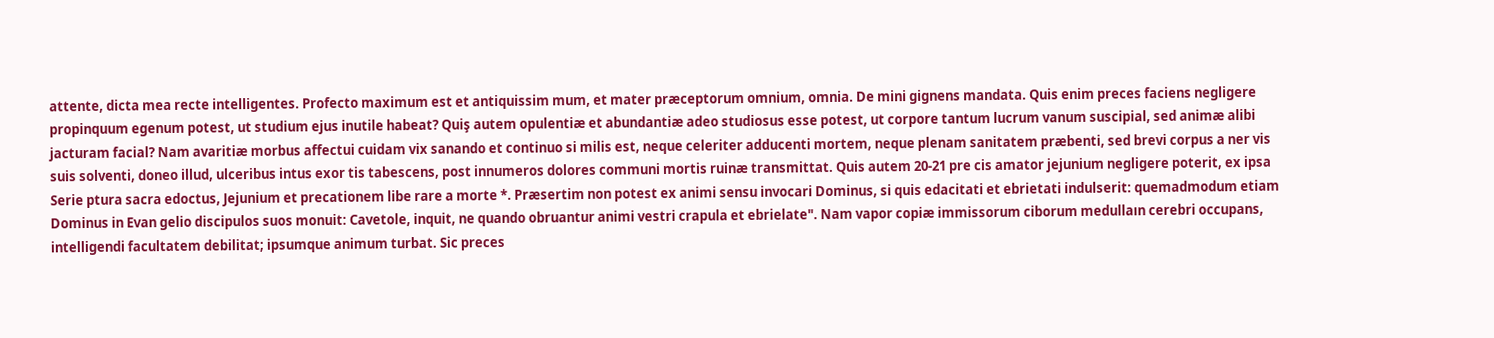attente, dicta mea recte intelligentes. Profecto maximum est et antiquissim mum, et mater præceptorum omnium, omnia. De mini gignens mandata. Quis enim preces faciens negligere propinquum egenum potest, ut studium ejus inutile habeat? Quiş autem opulentiæ et abundantiæ adeo studiosus esse potest, ut corpore tantum lucrum vanum suscipial, sed animæ alibi jacturam facial? Nam avaritiæ morbus affectui cuidam vix sanando et continuo si milis est, neque celeriter adducenti mortem, neque plenam sanitatem præbenti, sed brevi corpus a ner vis suis solventi, doneo illud, ulceribus intus exor tis tabescens, post innumeros dolores communi mortis ruinæ transmittat. Quis autem 20-21 pre cis amator jejunium negligere poterit, ex ipsa Serie ptura sacra edoctus, Jejunium et precationem libe rare a morte *. Præsertim non potest ex animi sensu invocari Dominus, si quis edacitati et ebrietati indulserit: quemadmodum etiam Dominus in Evan gelio discipulos suos monuit: Cavetole, inquit, ne quando obruantur animi vestri crapula et ebrielate". Nam vapor copiæ immissorum ciborum medullaın cerebri occupans, intelligendi facultatem debilitat; ipsumque animum turbat. Sic preces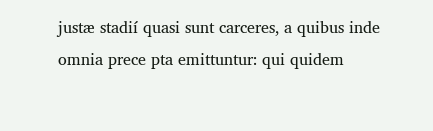justæ stadií quasi sunt carceres, a quibus inde omnia prece pta emittuntur: qui quidem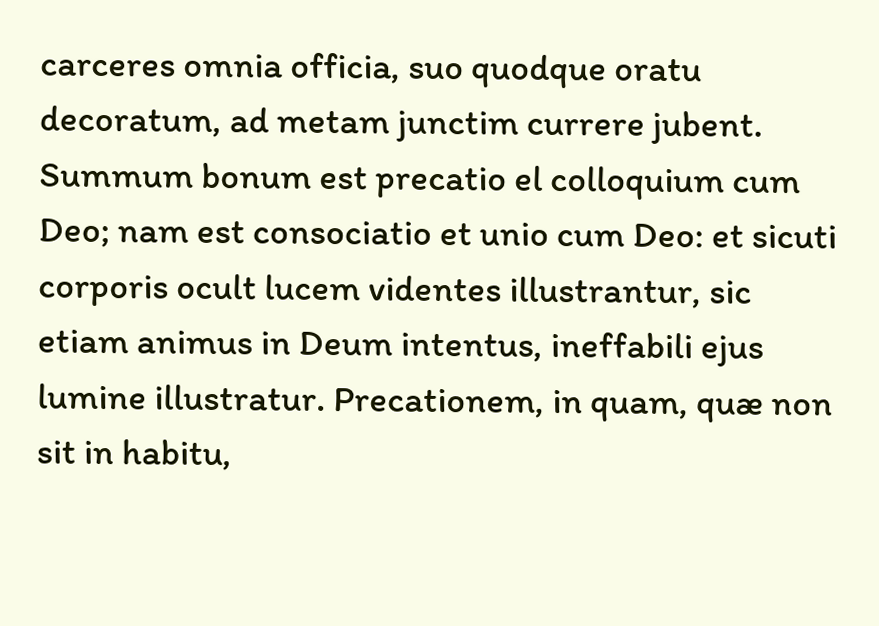carceres omnia officia, suo quodque oratu decoratum, ad metam junctim currere jubent. Summum bonum est precatio el colloquium cum Deo; nam est consociatio et unio cum Deo: et sicuti corporis ocult lucem videntes illustrantur, sic etiam animus in Deum intentus, ineffabili ejus lumine illustratur. Precationem, in quam, quæ non sit in habitu,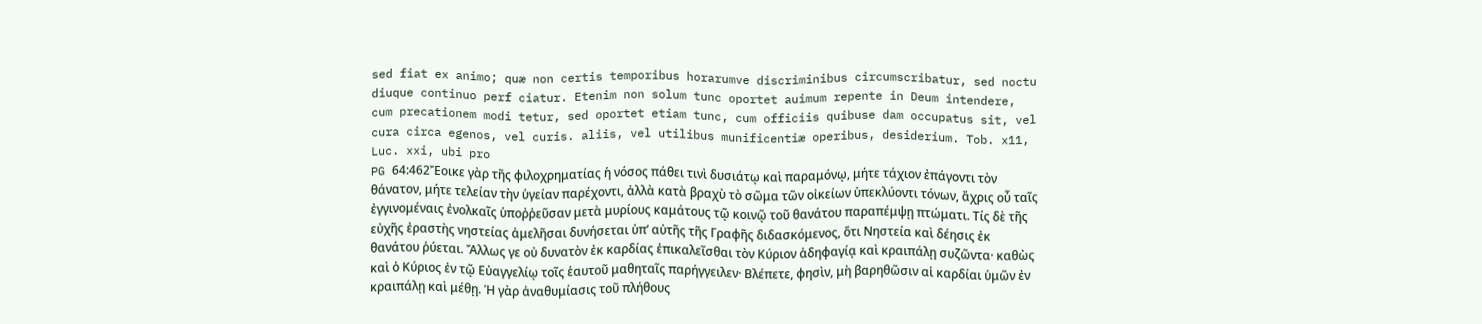sed fiat ex animo; quæ non certis temporibus horarumve discriminibus circumscribatur, sed noctu diuque continuo perf ciatur. Etenim non solum tunc oportet auimum repente in Deum intendere, cum precationem modi tetur, sed oportet etiam tunc, cum officiis quibuse dam occupatus sit, vel cura circa egenos, vel curis. aliis, vel utilibus munificentiæ operibus, desiderium. Tob. x11, Luc. xxi, ubi pro
PG 64:462Ἔοικε γὰρ τῆς φιλοχρηματίας ἡ νόσος πάθει τινὶ δυσιάτῳ καὶ παραμόνῳ, μήτε τάχιον ἐπάγοντι τὸν θάνατον, μήτε τελείαν τὴν ὑγείαν παρέχοντι, ἀλλὰ κατὰ βραχὺ τὸ σῶμα τῶν οἰκείων ὑπεκλύοντι τόνων, ἄχρις οὗ ταῖς ἐγγινομέναις ἐνολκαῖς ὑποῤῥεῦσαν μετὰ μυρίους καμάτους τῷ κοινῷ τοῦ θανάτου παραπέμψῃ πτώματι. Τίς δὲ τῆς εὐχῆς ἐραστὴς νηστείας ἀμελῆσαι δυνήσεται ὑπ’ αὐτῆς τῆς Γραφῆς διδασκόμενος, ὅτι Νηστεία καὶ δέησις ἐκ θανάτου ῥύεται. Ἄλλως γε οὐ δυνατὸν ἐκ καρδίας ἐπικαλεῖσθαι τὸν Κύριον ἀδηφαγίᾳ καὶ κραιπάλῃ συζῶντα· καθὼς καὶ ὁ Κύριος ἐν τῷ Εὐαγγελίῳ τοῖς ἑαυτοῦ μαθηταῖς παρήγγειλεν· Βλέπετε, φησὶν, μὴ βαρηθῶσιν αἱ καρδίαι ὑμῶν ἐν κραιπάλῃ καὶ μέθῃ. Ἡ γὰρ ἀναθυμίασις τοῦ πλήθους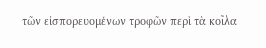τῶν εἰσπορευομένων τροφῶν περὶ τὰ κοῖλα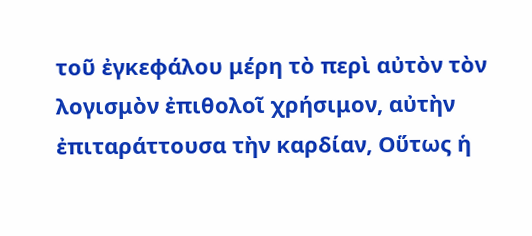τοῦ ἐγκεφάλου μέρη τὸ περὶ αὐτὸν τὸν λογισμὸν ἐπιθολοῖ χρήσιμον, αὐτὴν ἐπιταράττουσα τὴν καρδίαν, Οὕτως ἡ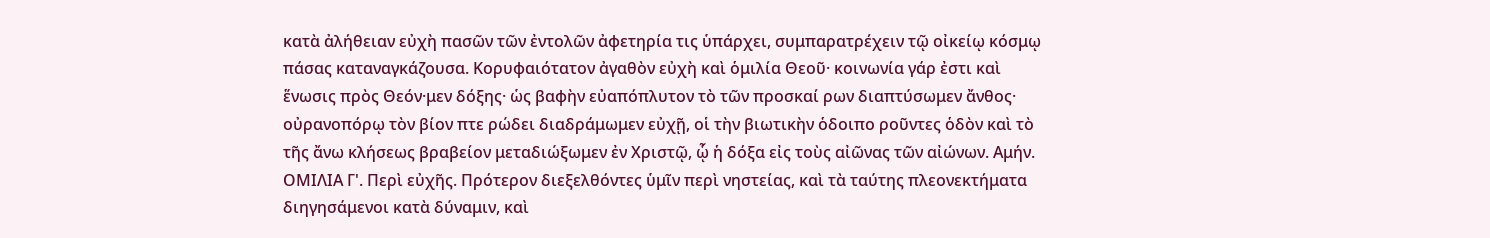κατὰ ἀλήθειαν εὐχὴ πασῶν τῶν ἐντολῶν ἀφετηρία τις ὑπάρχει, συμπαρατρέχειν τῷ οἰκείῳ κόσμῳ πάσας καταναγκάζουσα. Κορυφαιότατον ἀγαθὸν εὐχὴ καὶ ὁμιλία Θεοῦ· κοινωνία γάρ ἐστι καὶ ἕνωσις πρὸς Θεόν·μεν δόξης· ὡς βαφὴν εὐαπόπλυτον τὸ τῶν προσκαί ρων διαπτύσωμεν ἄνθος· οὐρανοπόρῳ τὸν βίον πτε ρώδει διαδράμωμεν εὐχῇ, οἱ τὴν βιωτικὴν ὁδοιπο ροῦντες ὁδὸν καὶ τὸ τῆς ἄνω κλήσεως βραβείον μεταδιώξωμεν ἐν Χριστῷ, ᾧ ἡ δόξα εἰς τοὺς αἰῶνας τῶν αἰώνων. Αμήν. ΟΜΙΛΙΑ Γ'. Περὶ εὐχῆς. Πρότερον διεξελθόντες ὑμῖν περὶ νηστείας, καὶ τὰ ταύτης πλεονεκτήματα διηγησάμενοι κατὰ δύναμιν, καὶ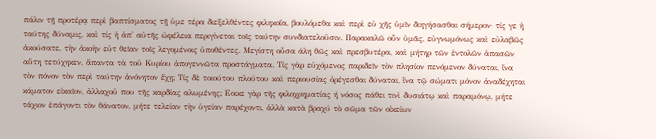πάλιν τῇ προτέρᾳ περὶ βαπτίσματος τῇ ὑμε τέρα διεξελθέντες φιληκοΐα, βουλόμεθα καὶ περὶ εὐ χῆς ὑμῖν διηγήσασθαι σήμερον· τίς γε ἡ ταύτης δύναμις, καὶ τίς ἡ ἀπ' αὐτῆς ὠφέλεια περιγίνεται τοῖς ταύτην συνδιατελοῦσιν. Παρακαλῶ οὖν ὑμᾶς, εὐγνωμόνως καὶ εὐλαβῶς ἀκούσατε, τὴν ἀκοὴν εὐτ θεῖαν τοῖς λεγομένοις ὑποθέντες. Μεγίστη οὖσα άλη θῶς καὶ πρεσβυτέρα, καὶ μήτηρ τῶν ἐντολῶν ἁπασῶν αὕτη τετύχηκεν, ἅπαντα τὰ τοῦ Κυρίου ἀπογεννῶτα προστάγματα. Τίς γὰρ εὐχόμενος παριδεῖν τὸν πλησίον πενόμενον δύναται, ἵνα τὸν πόνον τὸν περὶ ταύτην ἀνόνητον ἔχῃ; Τίς δὲ τοιούτου πλούτου καὶ περιουσίας ὀρέγεσθαι δύναται, ἵνα τῷ σώματι μόνον ἀναδέχηται κάματον εἰκαῖον, ἀλλαχοῦ που τῆς καρδίας αλωμένης; Εοικε γὰρ τῆς φιλοχρηματίας ή νόσος πάθει τινὶ δυσιάτῳ καὶ παραμόνῳ, μήτε τάχιον ἐπάγοντι τὸν θάνατον, μήτε τελείαν τὴν ὑγείαν παρέχοντι, ἀλλὰ κατὰ βραχύ τὸ σῶμα τῶν οἰκείων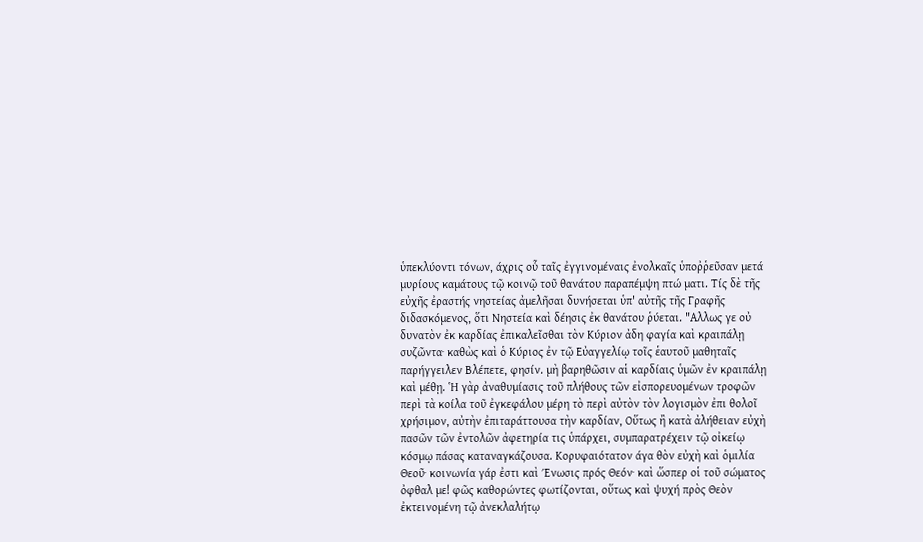ὑπεκλύοντι τόνων, άχρις οὗ ταῖς ἐγγινομέναις ἐνολκαῖς ὑποῤῥεῦσαν μετά μυρίους καμάτους τῷ κοινῷ τοῦ θανάτου παραπέμψη πτώ ματι. Τίς δὲ τῆς εὐχῆς ἐραστής νηστείας ἀμελῆσαι δυνήσεται ὑπ' αὐτῆς τῆς Γραφῆς διδασκόμενος, ὅτι Νηστεία καὶ δέησις ἐκ θανάτου ῥύεται. "Αλλως γε οὐ δυνατὸν ἐκ καρδίας ἐπικαλεῖσθαι τὸν Κύριον ἀδη φαγία καὶ κραιπάλῃ συζῶντα· καθὼς καὶ ὁ Κύριος ἐν τῷ Εὐαγγελίῳ τοῖς ἑαυτοῦ μαθηταῖς παρήγγειλεν Βλέπετε, φησίν. μὴ βαρηθῶσιν αἱ καρδίαις ὑμῶν ἐν κραιπάλῃ καὶ μέθῃ. Ἡ γὰρ ἀναθυμίασις τοῦ πλήθους τῶν εἰσπορευομένων τροφῶν περὶ τὰ κοίλα τοῦ ἐγκεφάλου μέρη τὸ περὶ αὐτὸν τὸν λογισμὸν ἐπι θολοῖ χρήσιμον, αὐτὴν ἐπιταράττουσα τὴν καρδίαν, Οὕτως ἢ κατὰ ἀλήθειαν εὐχὴ πασῶν τῶν ἐντολῶν ἀφετηρία τις ὑπάρχει, συμπαρατρέχειν τῷ οἰκείῳ κόσμῳ πάσας καταναγκάζουσα. Κορυφαιότατον άγα θὸν εὐχὴ καὶ ὁμιλία Θεοῦ· κοινωνία γάρ ἐστι καὶ Ένωσις πρός Θεόν· καὶ ὥσπερ οἱ τοῦ σώματος ὀφθαλ με! φῶς καθορώντες φωτίζονται, οὕτως καὶ ψυχή πρὸς Θεὸν ἐκτεινομένη τῷ ἀνεκλαλήτῳ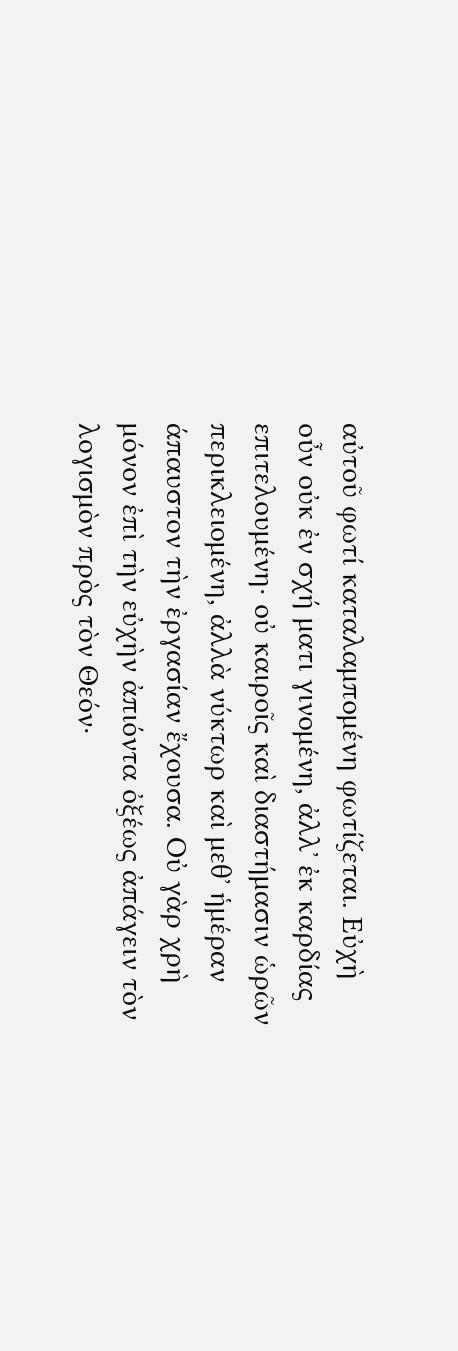αὐτοῦ φωτί καταλαμπομένη φωτίζεται. Εὐχὴ οὖν οὐκ ἐν σχή ματι γινομένη, ἀλλ᾽ ἐκ καρδίας επιτελουμένη· οὐ καιροῖς καὶ διαστήμασιν ὡρῶν περικλειομένη, ἀλλὰ νύκτωρ καὶ μεθ᾿ ἡμέραν άπαυστον τὴν ἐργασίαν ἔχουσα. Οὐ γὰρ χρὴ μόνον ἐπὶ τὴν εὐχὴν ἀπιόντα ὀξέως ἀπάγειν τὸν λογισμὸν πρὸς τὸν Θεόν·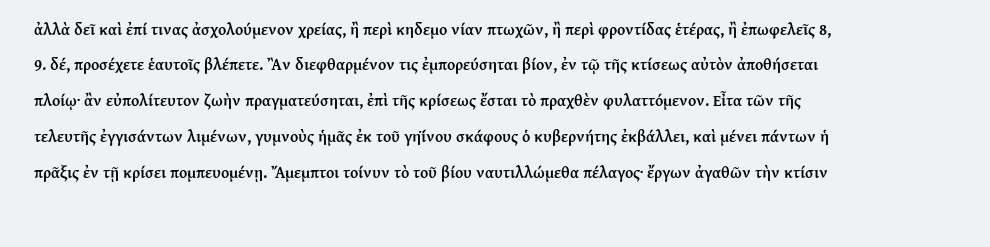ἀλλὰ δεῖ καὶ ἐπί τινας ἀσχολούμενον χρείας, ἢ περὶ κηδεμο νίαν πτωχῶν, ἢ περὶ φροντίδας ἑτέρας, ἢ ἐπωφελεῖς 8, 9. δέ, προσέχετε ἑαυτοῖς βλέπετε. Ἂν διεφθαρμένον τις ἐμπορεύσηται βίον, ἐν τῷ τῆς κτίσεως αὐτὸν ἀποθήσεται πλοίῳ· ἂν εὐπολίτευτον ζωὴν πραγματεύσηται, ἐπὶ τῆς κρίσεως ἔσται τὸ πραχθὲν φυλαττόμενον. Εἶτα τῶν τῆς τελευτῆς ἐγγισάντων λιμένων, γυμνοὺς ἡμᾶς ἐκ τοῦ γηί̈νου σκάφους ὁ κυβερνήτης ἐκβάλλει, καὶ μένει πάντων ἡ πρᾶξις ἐν τῇ κρίσει πομπευομένῃ. Ἄμεμπτοι τοίνυν τὸ τοῦ βίου ναυτιλλώμεθα πέλαγος· ἔργων ἀγαθῶν τὴν κτίσιν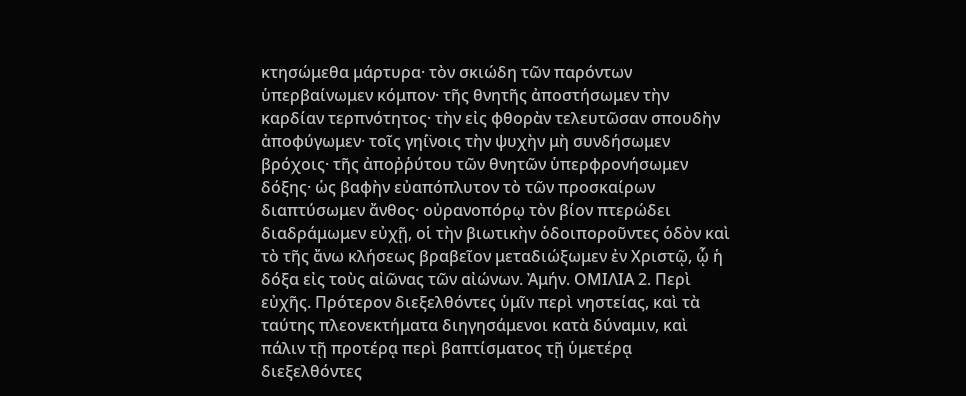κτησώμεθα μάρτυρα· τὸν σκιώδη τῶν παρόντων ὑπερβαίνωμεν κόμπον· τῆς θνητῆς ἀποστήσωμεν τὴν καρδίαν τερπνότητος· τὴν εἰς φθορὰν τελευτῶσαν σπουδὴν ἀποφύγωμεν· τοῖς γηί̈νοις τὴν ψυχὴν μὴ συνδήσωμεν βρόχοις· τῆς ἀποῤῥύτου τῶν θνητῶν ὑπερφρονήσωμεν δόξης· ὡς βαφὴν εὐαπόπλυτον τὸ τῶν προσκαίρων διαπτύσωμεν ἄνθος· οὐρανοπόρῳ τὸν βίον πτερώδει διαδράμωμεν εὐχῇ, οἱ τὴν βιωτικὴν ὁδοιποροῦντες ὁδὸν καὶ τὸ τῆς ἄνω κλήσεως βραβεῖον μεταδιώξωμεν ἐν Χριστῷ, ᾧ ἡ δόξα εἰς τοὺς αἰῶνας τῶν αἰώνων. Ἀμήν. ΟΜΙΛΙΑ 2. Περὶ εὐχῆς. Πρότερον διεξελθόντες ὑμῖν περὶ νηστείας, καὶ τὰ ταύτης πλεονεκτήματα διηγησάμενοι κατὰ δύναμιν, καὶ πάλιν τῇ προτέρᾳ περὶ βαπτίσματος τῇ ὑμετέρᾳ διεξελθόντες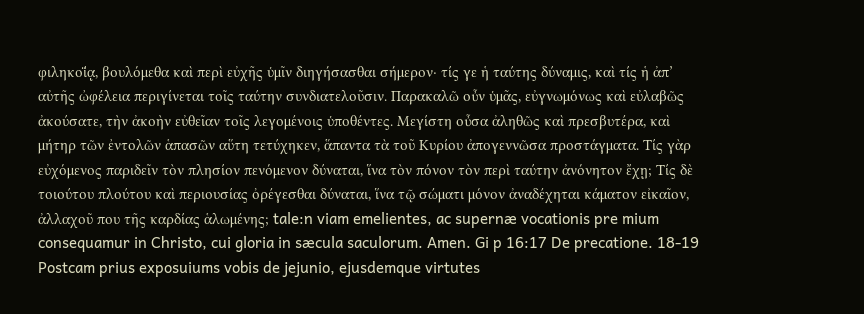φιληκοί̈ᾳ, βουλόμεθα καὶ περὶ εὐχῆς ὑμῖν διηγήσασθαι σήμερον· τίς γε ἡ ταύτης δύναμις, καὶ τίς ἡ ἀπ’ αὐτῆς ὠφέλεια περιγίνεται τοῖς ταύτην συνδιατελοῦσιν. Παρακαλῶ οὖν ὑμᾶς, εὐγνωμόνως καὶ εὐλαβῶς ἀκούσατε, τὴν ἀκοὴν εὐθεῖαν τοῖς λεγομένοις ὑποθέντες. Μεγίστη οὖσα ἀληθῶς καὶ πρεσβυτέρα, καὶ μήτηρ τῶν ἐντολῶν ἁπασῶν αὕτη τετύχηκεν, ἅπαντα τὰ τοῦ Κυρίου ἀπογεννῶσα προστάγματα. Τίς γὰρ εὐχόμενος παριδεῖν τὸν πλησίον πενόμενον δύναται, ἵνα τὸν πόνον τὸν περὶ ταύτην ἀνόνητον ἔχῃ; Τίς δὲ τοιούτου πλούτου καὶ περιουσίας ὀρέγεσθαι δύναται, ἵνα τῷ σώματι μόνον ἀναδέχηται κάματον εἰκαῖον, ἀλλαχοῦ που τῆς καρδίας ἁλωμένης; tale:n viam emelientes, ac supernæ vocationis pre mium consequamur in Christo, cui gloria in sæcula saculorum. Amen. Gi p 16:17 De precatione. 18-19 Postcam prius exposuiums vobis de jejunio, ejusdemque virtutes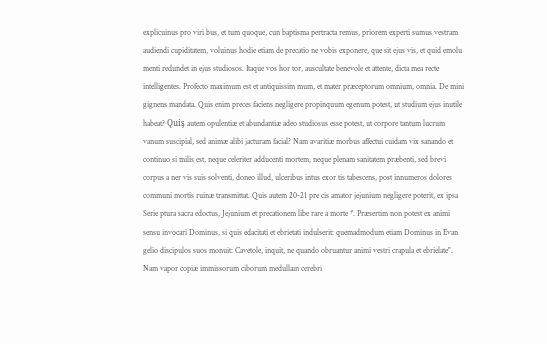explicuinus pro viri bus, et tum quoque, cun baptisma pertracta remus, priorem experti sumus vestram audiendi cupiditatem, voluinus hodie etiam de precatio ne vobis exponere, que sit ejus vis, et quid emolu menti redundet in ejus studiosos. Itaque vos hor tor, auscultate benevole et attente, dicta mea recte intelligentes. Profecto maximum est et antiquissim mum, et mater præceptorum omnium, omnia. De mini gignens mandata. Quis enim preces faciens negligere propinquum egenum potest, ut studium ejus inutile habeat? Quiş autem opulentiæ et abundantiæ adeo studiosus esse potest, ut corpore tantum lucrum vanum suscipial, sed animæ alibi jacturam facial? Nam avaritiæ morbus affectui cuidam vix sanando et continuo si milis est, neque celeriter adducenti mortem, neque plenam sanitatem præbenti, sed brevi corpus a ner vis suis solventi, doneo illud, ulceribus intus exor tis tabescens, post innumeros dolores communi mortis ruinæ transmittat. Quis autem 20-21 pre cis amator jejunium negligere poterit, ex ipsa Serie ptura sacra edoctus, Jejunium et precationem libe rare a morte *. Præsertim non potest ex animi sensu invocari Dominus, si quis edacitati et ebrietati indulserit: quemadmodum etiam Dominus in Evan gelio discipulos suos monuit: Cavetole, inquit, ne quando obruantur animi vestri crapula et ebrielate". Nam vapor copiæ immissorum ciborum medullaın cerebri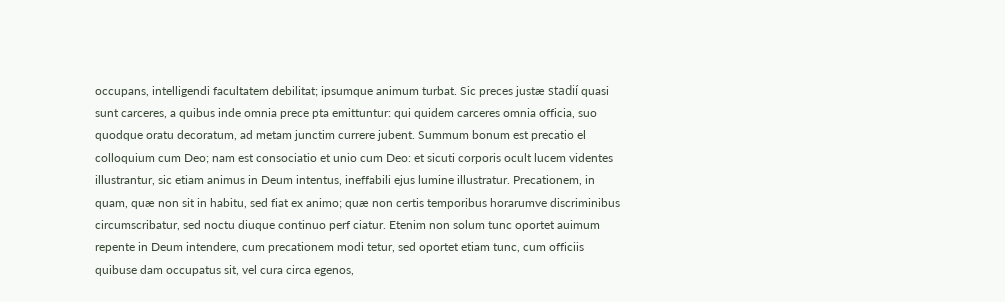occupans, intelligendi facultatem debilitat; ipsumque animum turbat. Sic preces justæ stadií quasi sunt carceres, a quibus inde omnia prece pta emittuntur: qui quidem carceres omnia officia, suo quodque oratu decoratum, ad metam junctim currere jubent. Summum bonum est precatio el colloquium cum Deo; nam est consociatio et unio cum Deo: et sicuti corporis ocult lucem videntes illustrantur, sic etiam animus in Deum intentus, ineffabili ejus lumine illustratur. Precationem, in quam, quæ non sit in habitu, sed fiat ex animo; quæ non certis temporibus horarumve discriminibus circumscribatur, sed noctu diuque continuo perf ciatur. Etenim non solum tunc oportet auimum repente in Deum intendere, cum precationem modi tetur, sed oportet etiam tunc, cum officiis quibuse dam occupatus sit, vel cura circa egenos,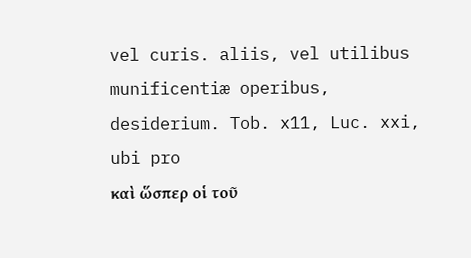vel curis. aliis, vel utilibus munificentiæ operibus, desiderium. Tob. x11, Luc. xxi, ubi pro
καὶ ὥσπερ οἱ τοῦ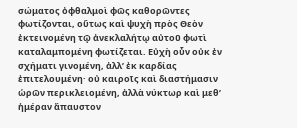σώματος ὀφθαλμοὶ φῶς καθορῶντες φωτίζονται, οὕτως καὶ ψυχὴ πρὸς Θεὸν ἐκτεινομένη τῷ ἀνεκλαλήτῳ αὐτοῦ φωτὶ καταλαμπομένη φωτίζεται. Εὐχὴ οὖν οὐκ ἐν σχήματι γινομένη, ἀλλ’ ἐκ καρδίας ἐπιτελουμένη· οὐ καιροῖς καὶ διαστήμασιν ὡρῶν περικλειομένη, ἀλλὰ νύκτωρ καὶ μεθ’ ἡμέραν ἄπαυστον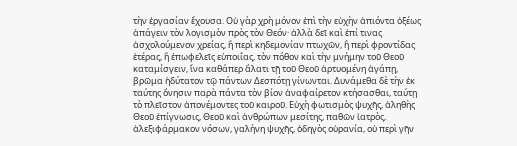τὴν ἐργασίαν ἔχουσα. Οὐ γὰρ χρὴ μόνον ἐπὶ τὴν εὐχὴν ἀπιόντα ὀξέως ἀπάγειν τὸν λογισμὸν πρὸς τὸν Θεόν· ἀλλὰ δεῖ καὶ ἐπί τινας ἀσχολούμενον χρείας, ἢ περὶ κηδεμονίαν πτωχῶν, ἢ περὶ φροντίδας ἑτέρας, ἢ ἐπωφελεῖς εὐποιί̈ας, τὸν πόθον καὶ τὴν μνήμην τοῦ Θεοῦ καταμίσγειν, ἵνα καθάπερ ἅλατι τῇ τοῦ Θεοῦ ἀρτυομένη ἀγάπῃ, βρῶμα ἡδύτατον τῷ πάντων Δεσπότῃ γίνωνται. Δυνάμεθα δὲ τὴν ἐκ ταύτης ὄνησιν παρὰ πάντα τὸν βίον ἀναφαίρετον κτήσασθαι, ταύτῃ τὸ πλεῖστον ἀπονέμοντες τοῦ καιροῦ. Εὐχὴ φωτισμὸς ψυχῆς, ἀληθὴς Θεοῦ ἐπίγνωσις, Θεοῦ καὶ ἀνθρώπων μεσίτης, παθῶν ἰατρὸς, ἀλεξιφάρμακον νόσων, γαλήνη ψυχῆς, ὁδηγὸς οὐρανία, οὐ περὶ γῆν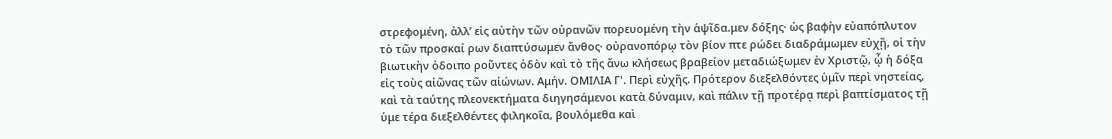στρεφομένη, ἀλλ’ εἰς αὐτὴν τῶν οὐρανῶν πορευομένη τὴν ἁψῖδα.μεν δόξης· ὡς βαφὴν εὐαπόπλυτον τὸ τῶν προσκαί ρων διαπτύσωμεν ἄνθος· οὐρανοπόρῳ τὸν βίον πτε ρώδει διαδράμωμεν εὐχῇ, οἱ τὴν βιωτικὴν ὁδοιπο ροῦντες ὁδὸν καὶ τὸ τῆς ἄνω κλήσεως βραβείον μεταδιώξωμεν ἐν Χριστῷ, ᾧ ἡ δόξα εἰς τοὺς αἰῶνας τῶν αἰώνων. Αμήν. ΟΜΙΛΙΑ Γ'. Περὶ εὐχῆς. Πρότερον διεξελθόντες ὑμῖν περὶ νηστείας, καὶ τὰ ταύτης πλεονεκτήματα διηγησάμενοι κατὰ δύναμιν, καὶ πάλιν τῇ προτέρᾳ περὶ βαπτίσματος τῇ ὑμε τέρα διεξελθέντες φιληκοΐα, βουλόμεθα καὶ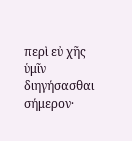περὶ εὐ χῆς ὑμῖν διηγήσασθαι σήμερον·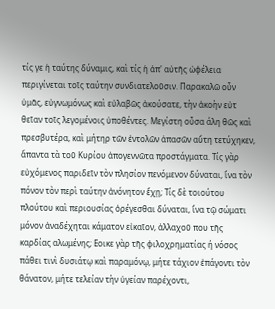τίς γε ἡ ταύτης δύναμις, καὶ τίς ἡ ἀπ' αὐτῆς ὠφέλεια περιγίνεται τοῖς ταύτην συνδιατελοῦσιν. Παρακαλῶ οὖν ὑμᾶς, εὐγνωμόνως καὶ εὐλαβῶς ἀκούσατε, τὴν ἀκοὴν εὐτ θεῖαν τοῖς λεγομένοις ὑποθέντες. Μεγίστη οὖσα άλη θῶς καὶ πρεσβυτέρα, καὶ μήτηρ τῶν ἐντολῶν ἁπασῶν αὕτη τετύχηκεν, ἅπαντα τὰ τοῦ Κυρίου ἀπογεννῶτα προστάγματα. Τίς γὰρ εὐχόμενος παριδεῖν τὸν πλησίον πενόμενον δύναται, ἵνα τὸν πόνον τὸν περὶ ταύτην ἀνόνητον ἔχῃ; Τίς δὲ τοιούτου πλούτου καὶ περιουσίας ὀρέγεσθαι δύναται, ἵνα τῷ σώματι μόνον ἀναδέχηται κάματον εἰκαῖον, ἀλλαχοῦ που τῆς καρδίας αλωμένης; Εοικε γὰρ τῆς φιλοχρηματίας ή νόσος πάθει τινὶ δυσιάτῳ καὶ παραμόνῳ, μήτε τάχιον ἐπάγοντι τὸν θάνατον, μήτε τελείαν τὴν ὑγείαν παρέχοντι,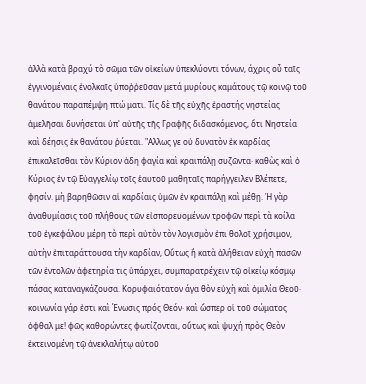ἀλλὰ κατὰ βραχύ τὸ σῶμα τῶν οἰκείων ὑπεκλύοντι τόνων, άχρις οὗ ταῖς ἐγγινομέναις ἐνολκαῖς ὑποῤῥεῦσαν μετά μυρίους καμάτους τῷ κοινῷ τοῦ θανάτου παραπέμψη πτώ ματι. Τίς δὲ τῆς εὐχῆς ἐραστής νηστείας ἀμελῆσαι δυνήσεται ὑπ' αὐτῆς τῆς Γραφῆς διδασκόμενος, ὅτι Νηστεία καὶ δέησις ἐκ θανάτου ῥύεται. "Αλλως γε οὐ δυνατὸν ἐκ καρδίας ἐπικαλεῖσθαι τὸν Κύριον ἀδη φαγία καὶ κραιπάλῃ συζῶντα· καθὼς καὶ ὁ Κύριος ἐν τῷ Εὐαγγελίῳ τοῖς ἑαυτοῦ μαθηταῖς παρήγγειλεν Βλέπετε, φησίν. μὴ βαρηθῶσιν αἱ καρδίαις ὑμῶν ἐν κραιπάλῃ καὶ μέθῃ. Ἡ γὰρ ἀναθυμίασις τοῦ πλήθους τῶν εἰσπορευομένων τροφῶν περὶ τὰ κοίλα τοῦ ἐγκεφάλου μέρη τὸ περὶ αὐτὸν τὸν λογισμὸν ἐπι θολοῖ χρήσιμον, αὐτὴν ἐπιταράττουσα τὴν καρδίαν, Οὕτως ἢ κατὰ ἀλήθειαν εὐχὴ πασῶν τῶν ἐντολῶν ἀφετηρία τις ὑπάρχει, συμπαρατρέχειν τῷ οἰκείῳ κόσμῳ πάσας καταναγκάζουσα. Κορυφαιότατον άγα θὸν εὐχὴ καὶ ὁμιλία Θεοῦ· κοινωνία γάρ ἐστι καὶ Ένωσις πρός Θεόν· καὶ ὥσπερ οἱ τοῦ σώματος ὀφθαλ με! φῶς καθορώντες φωτίζονται, οὕτως καὶ ψυχή πρὸς Θεὸν ἐκτεινομένη τῷ ἀνεκλαλήτῳ αὐτοῦ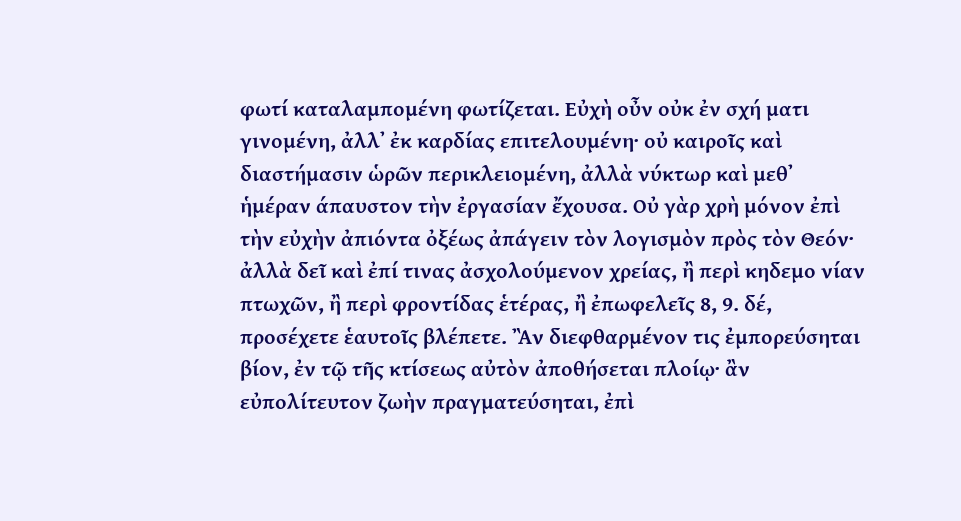φωτί καταλαμπομένη φωτίζεται. Εὐχὴ οὖν οὐκ ἐν σχή ματι γινομένη, ἀλλ᾽ ἐκ καρδίας επιτελουμένη· οὐ καιροῖς καὶ διαστήμασιν ὡρῶν περικλειομένη, ἀλλὰ νύκτωρ καὶ μεθ᾿ ἡμέραν άπαυστον τὴν ἐργασίαν ἔχουσα. Οὐ γὰρ χρὴ μόνον ἐπὶ τὴν εὐχὴν ἀπιόντα ὀξέως ἀπάγειν τὸν λογισμὸν πρὸς τὸν Θεόν· ἀλλὰ δεῖ καὶ ἐπί τινας ἀσχολούμενον χρείας, ἢ περὶ κηδεμο νίαν πτωχῶν, ἢ περὶ φροντίδας ἑτέρας, ἢ ἐπωφελεῖς 8, 9. δέ, προσέχετε ἑαυτοῖς βλέπετε. Ἂν διεφθαρμένον τις ἐμπορεύσηται βίον, ἐν τῷ τῆς κτίσεως αὐτὸν ἀποθήσεται πλοίῳ· ἂν εὐπολίτευτον ζωὴν πραγματεύσηται, ἐπὶ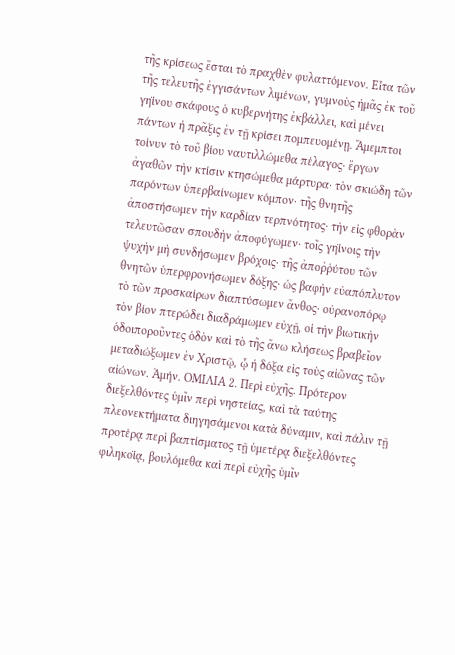τῆς κρίσεως ἔσται τὸ πραχθὲν φυλαττόμενον. Εἶτα τῶν τῆς τελευτῆς ἐγγισάντων λιμένων, γυμνοὺς ἡμᾶς ἐκ τοῦ γηί̈νου σκάφους ὁ κυβερνήτης ἐκβάλλει, καὶ μένει πάντων ἡ πρᾶξις ἐν τῇ κρίσει πομπευομένῃ. Ἄμεμπτοι τοίνυν τὸ τοῦ βίου ναυτιλλώμεθα πέλαγος· ἔργων ἀγαθῶν τὴν κτίσιν κτησώμεθα μάρτυρα· τὸν σκιώδη τῶν παρόντων ὑπερβαίνωμεν κόμπον· τῆς θνητῆς ἀποστήσωμεν τὴν καρδίαν τερπνότητος· τὴν εἰς φθορὰν τελευτῶσαν σπουδὴν ἀποφύγωμεν· τοῖς γηί̈νοις τὴν ψυχὴν μὴ συνδήσωμεν βρόχοις· τῆς ἀποῤῥύτου τῶν θνητῶν ὑπερφρονήσωμεν δόξης· ὡς βαφὴν εὐαπόπλυτον τὸ τῶν προσκαίρων διαπτύσωμεν ἄνθος· οὐρανοπόρῳ τὸν βίον πτερώδει διαδράμωμεν εὐχῇ, οἱ τὴν βιωτικὴν ὁδοιποροῦντες ὁδὸν καὶ τὸ τῆς ἄνω κλήσεως βραβεῖον μεταδιώξωμεν ἐν Χριστῷ, ᾧ ἡ δόξα εἰς τοὺς αἰῶνας τῶν αἰώνων. Ἀμήν. ΟΜΙΛΙΑ 2. Περὶ εὐχῆς. Πρότερον διεξελθόντες ὑμῖν περὶ νηστείας, καὶ τὰ ταύτης πλεονεκτήματα διηγησάμενοι κατὰ δύναμιν, καὶ πάλιν τῇ προτέρᾳ περὶ βαπτίσματος τῇ ὑμετέρᾳ διεξελθόντες φιληκοί̈ᾳ, βουλόμεθα καὶ περὶ εὐχῆς ὑμῖν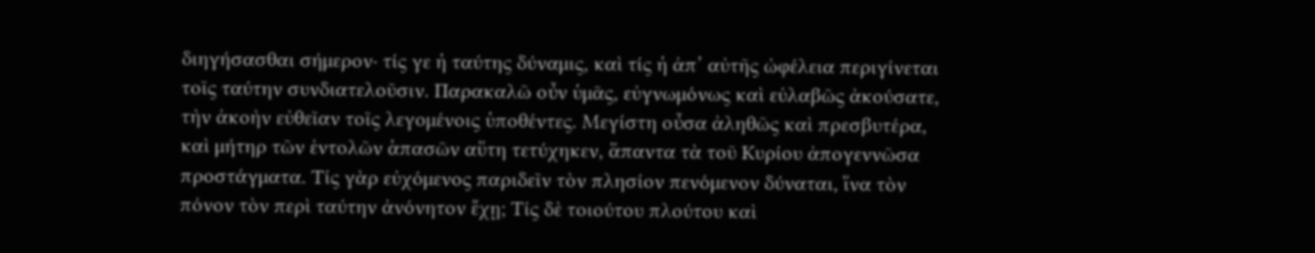διηγήσασθαι σήμερον· τίς γε ἡ ταύτης δύναμις, καὶ τίς ἡ ἀπ’ αὐτῆς ὠφέλεια περιγίνεται τοῖς ταύτην συνδιατελοῦσιν. Παρακαλῶ οὖν ὑμᾶς, εὐγνωμόνως καὶ εὐλαβῶς ἀκούσατε, τὴν ἀκοὴν εὐθεῖαν τοῖς λεγομένοις ὑποθέντες. Μεγίστη οὖσα ἀληθῶς καὶ πρεσβυτέρα, καὶ μήτηρ τῶν ἐντολῶν ἁπασῶν αὕτη τετύχηκεν, ἅπαντα τὰ τοῦ Κυρίου ἀπογεννῶσα προστάγματα. Τίς γὰρ εὐχόμενος παριδεῖν τὸν πλησίον πενόμενον δύναται, ἵνα τὸν πόνον τὸν περὶ ταύτην ἀνόνητον ἔχῃ; Τίς δὲ τοιούτου πλούτου καὶ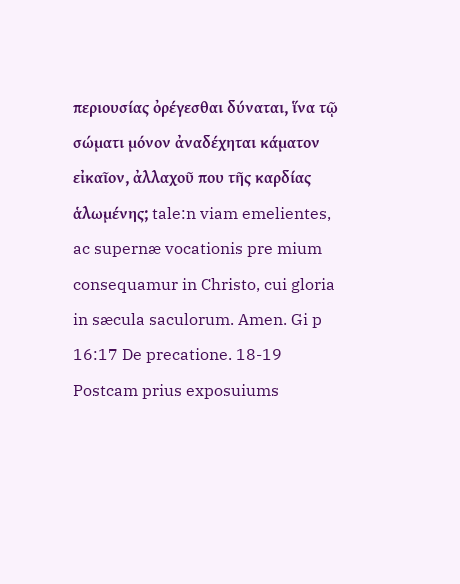περιουσίας ὀρέγεσθαι δύναται, ἵνα τῷ σώματι μόνον ἀναδέχηται κάματον εἰκαῖον, ἀλλαχοῦ που τῆς καρδίας ἁλωμένης; tale:n viam emelientes, ac supernæ vocationis pre mium consequamur in Christo, cui gloria in sæcula saculorum. Amen. Gi p 16:17 De precatione. 18-19 Postcam prius exposuiums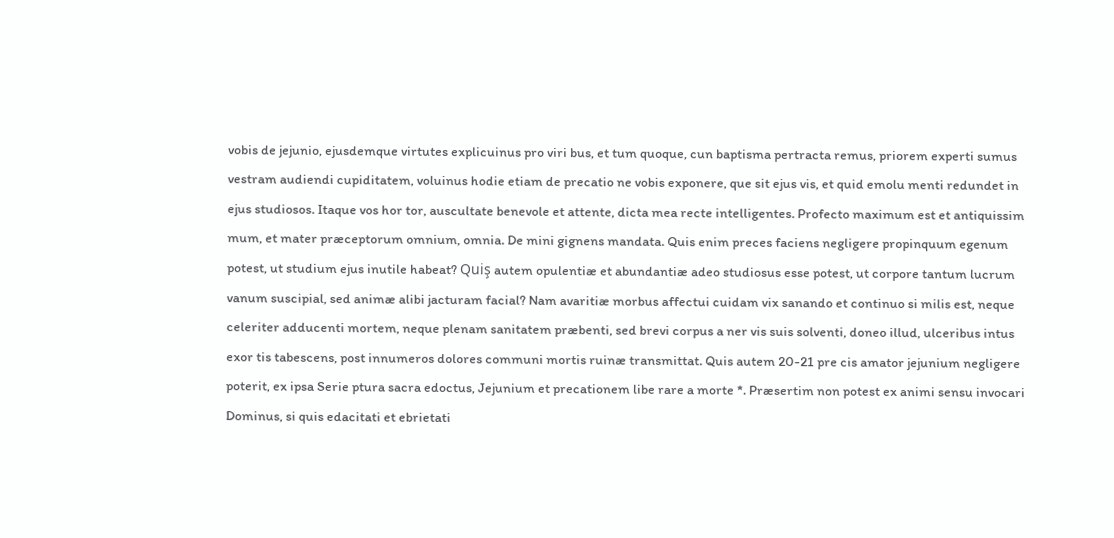vobis de jejunio, ejusdemque virtutes explicuinus pro viri bus, et tum quoque, cun baptisma pertracta remus, priorem experti sumus vestram audiendi cupiditatem, voluinus hodie etiam de precatio ne vobis exponere, que sit ejus vis, et quid emolu menti redundet in ejus studiosos. Itaque vos hor tor, auscultate benevole et attente, dicta mea recte intelligentes. Profecto maximum est et antiquissim mum, et mater præceptorum omnium, omnia. De mini gignens mandata. Quis enim preces faciens negligere propinquum egenum potest, ut studium ejus inutile habeat? Quiş autem opulentiæ et abundantiæ adeo studiosus esse potest, ut corpore tantum lucrum vanum suscipial, sed animæ alibi jacturam facial? Nam avaritiæ morbus affectui cuidam vix sanando et continuo si milis est, neque celeriter adducenti mortem, neque plenam sanitatem præbenti, sed brevi corpus a ner vis suis solventi, doneo illud, ulceribus intus exor tis tabescens, post innumeros dolores communi mortis ruinæ transmittat. Quis autem 20-21 pre cis amator jejunium negligere poterit, ex ipsa Serie ptura sacra edoctus, Jejunium et precationem libe rare a morte *. Præsertim non potest ex animi sensu invocari Dominus, si quis edacitati et ebrietati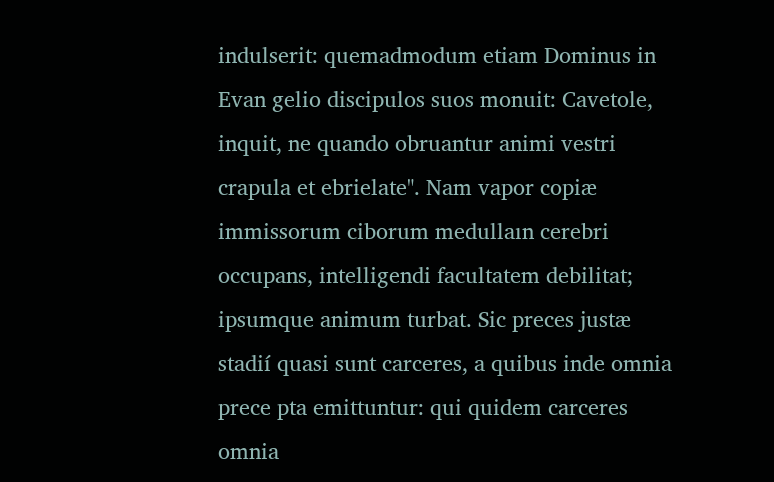indulserit: quemadmodum etiam Dominus in Evan gelio discipulos suos monuit: Cavetole, inquit, ne quando obruantur animi vestri crapula et ebrielate". Nam vapor copiæ immissorum ciborum medullaın cerebri occupans, intelligendi facultatem debilitat; ipsumque animum turbat. Sic preces justæ stadií quasi sunt carceres, a quibus inde omnia prece pta emittuntur: qui quidem carceres omnia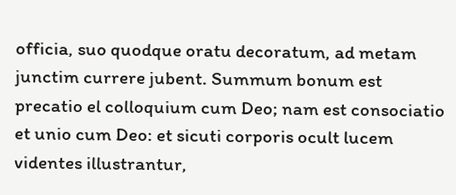officia, suo quodque oratu decoratum, ad metam junctim currere jubent. Summum bonum est precatio el colloquium cum Deo; nam est consociatio et unio cum Deo: et sicuti corporis ocult lucem videntes illustrantur,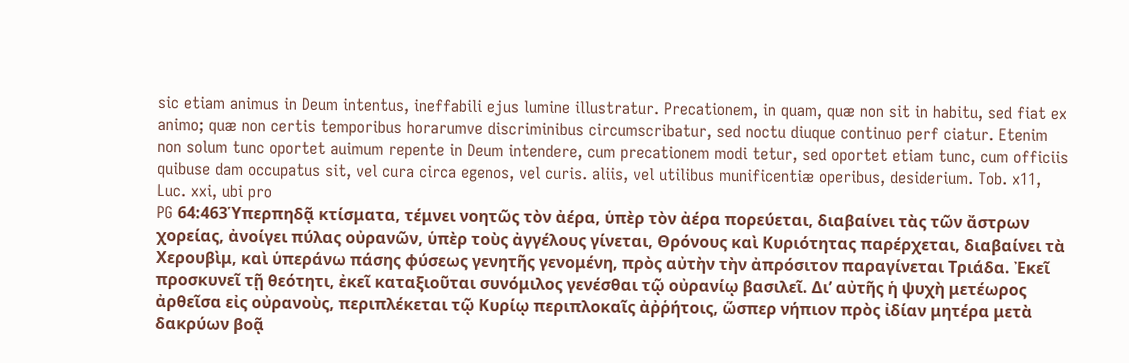sic etiam animus in Deum intentus, ineffabili ejus lumine illustratur. Precationem, in quam, quæ non sit in habitu, sed fiat ex animo; quæ non certis temporibus horarumve discriminibus circumscribatur, sed noctu diuque continuo perf ciatur. Etenim non solum tunc oportet auimum repente in Deum intendere, cum precationem modi tetur, sed oportet etiam tunc, cum officiis quibuse dam occupatus sit, vel cura circa egenos, vel curis. aliis, vel utilibus munificentiæ operibus, desiderium. Tob. x11, Luc. xxi, ubi pro
PG 64:463Ὑπερπηδᾷ κτίσματα, τέμνει νοητῶς τὸν ἀέρα, ὑπὲρ τὸν ἀέρα πορεύεται, διαβαίνει τὰς τῶν ἄστρων χορείας, ἀνοίγει πύλας οὐρανῶν, ὑπὲρ τοὺς ἀγγέλους γίνεται, Θρόνους καὶ Κυριότητας παρέρχεται, διαβαίνει τὰ Χερουβὶμ, καὶ ὑπεράνω πάσης φύσεως γενητῆς γενομένη, πρὸς αὐτὴν τὴν ἀπρόσιτον παραγίνεται Τριάδα. Ἐκεῖ προσκυνεῖ τῇ θεότητι, ἐκεῖ καταξιοῦται συνόμιλος γενέσθαι τῷ οὐρανίῳ βασιλεῖ. Δι’ αὐτῆς ἡ ψυχὴ μετέωρος ἀρθεῖσα εἰς οὐρανοὺς, περιπλέκεται τῷ Κυρίῳ περιπλοκαῖς ἀῤῥήτοις, ὥσπερ νήπιον πρὸς ἰδίαν μητέρα μετὰ δακρύων βοᾷ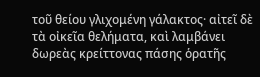τοῦ θείου γλιχομένη γάλακτος· αἰτεῖ δὲ τὰ οἰκεῖα θελήματα, καὶ λαμβάνει δωρεὰς κρείττονας πάσης ὁρατῆς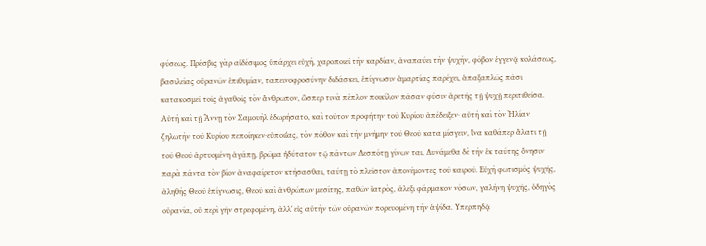φύσεως. Πρέσβις γὰρ αἰδέσιμος ὑπάρχει εὐχὴ, χαροποιεῖ τὴν καρδίαν, ἀναπαύει τὴν ψυχὴν, φόβον ἐγγενᾷ κολάσεως, βασιλείας οὐρανῶν ἐπιθυμίαν, ταπεινοφροσύνην διδάσκει, ἐπίγνωσιν ἁμαρτίας παρέχει, ἁπαξαπλῶς πᾶσι κατακοσμεῖ τοῖς ἀγαθοῖς τὸν ἄνθρωπον, ὥσπερ τινὰ πέπλον ποικίλον πᾶσαν φύσιν ἀρετῆς τῇ ψυχῇ περιτιθεῖσα. Αὐτὴ καὶ τῇ Ἄννῃ τὸν Σαμουὴλ ἐδωρήσατο, καὶ τοῦτον προφήτην τοῦ Κυρίου ἀπέδειξεν· αὐτὴ καὶ τὸν Ἠλίαν ζηλωτὴν τοῦ Κυρίου πεποίηκεν·εὐποιΐας, τὸν πόθον καὶ τὴν μνήμην τοῦ Θεοῦ κατα μίσγειν, ἵνα καθάπερ ἄλατι τῇ τοῦ Θεοῦ ἀρτυομένη ἀγάπῃ, βρῶμα ἡδύτατον τῷ πάντων Δεσπότῃ γίνων ται. Δυνάμεθα δὲ τὴν ἐκ ταύτης ὄνησιν παρὰ πάντα τὸν βίον ἀναφαίρετον κτήσασθαι, ταύτῃ τὸ πλεῖστον ἀπονέμοντες τοῦ καιροῦ. Εὐχὴ φωτισμός ψυχῆς, ἀληθὴς Θεοῦ ἐπίγνωσις, Θεοῦ καὶ ἀνθρώπων μεσίτης, παθῶν ἰατρὸς, ἀλεξι φάρμακον νόσων, γαλήνη ψυχῆς, ὁδηγὸς οὐρανία, οὐ περὶ γῆν στρεφομένη, ἀλλ᾽ εἰς αὐτὴν τῶν οὐρανῶν πορευομένη τὴν ἁψίδα. Υπερπηδᾷ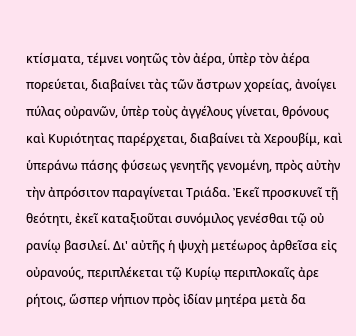κτίσματα, τέμνει νοητῶς τὸν ἀέρα, ὑπὲρ τὸν ἀέρα πορεύεται, διαβαίνει τὰς τῶν ἄστρων χορείας, ἀνοίγει πύλας οὐρανῶν, ὑπὲρ τοὺς ἀγγέλους γίνεται, θρόνους καὶ Κυριότητας παρέρχεται, διαβαίνει τὰ Χερουβίμ, καὶ ὑπεράνω πάσης φύσεως γενητῆς γενομένη, πρὸς αὐτὴν τὴν ἀπρόσιτον παραγίνεται Τριάδα. Ἐκεῖ προσκυνεῖ τῇ θεότητι, ἐκεῖ καταξιοῦται συνόμιλος γενέσθαι τῷ οὐ ρανίῳ βασιλεί. Δι' αὐτῆς ἡ ψυχὴ μετέωρος ἀρθεῖσα εἰς οὐρανούς, περιπλέκεται τῷ Κυρίῳ περιπλοκαῖς ἀρε ρήτοις, ὥσπερ νήπιον πρὸς ἰδίαν μητέρα μετὰ δα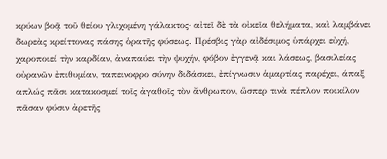κρύων βοᾷ τοῦ θείου γλιχομένη γάλακτος· αἰτεῖ δὲ τὰ οἰκεῖα θελήματα, καὶ λαμβάνει δωρεὰς κρείττονας πάσης ὁρατῆς φύσεως. Πρέσβις γὰρ αἰδέσιμος ὑπάρχει εὐχή, χαροποιεί τὴν καρδίαν, ἀναπαύει τὴν ψυχήν, φόβον ἐγγενᾷ και λάσεως, βασιλείας οὐρανῶν ἐπιθυμίαν, ταπεινοφρο σύνην διδάσκει, ἐπίγνωσιν ἁμαρτίας παρέχει, άπαξ απλώς πᾶσι κατακοσμεί τοῖς ἀγαθοῖς τὸν ἄνθρωπον, ὥσπερ τινὰ πέπλον ποικίλον πᾶσαν φύσιν ἀρετῆς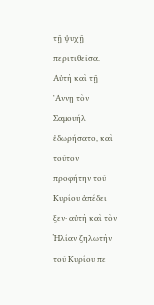τῇ ψυχῇ περιτιθεῖσα. Αὐτὴ καὶ τῇ ᾿Αννῃ τὸν Σαμουήλ ἐδωρήσατο, καὶ τοῦτον προφήτην τοῦ Κυρίου ἀπέδει ξεν· αὐτὴ καὶ τὸν Ἠλίαν ζηλωτὴν τοῦ Κυρίου πε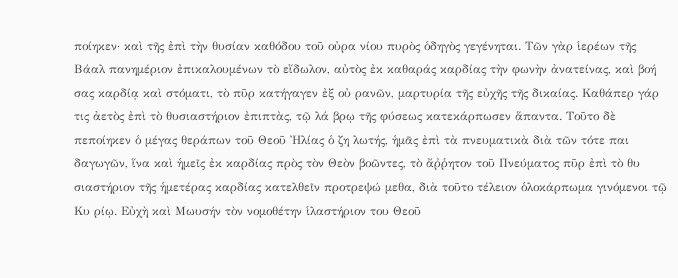ποίηκεν· καὶ τῆς ἐπὶ τὴν θυσίαν καθόδου τοῦ οὐρα νίου πυρὸς ὁδηγὸς γεγένηται. Τῶν γὰρ ἱερέων τῆς Βάαλ πανημέριον ἐπικαλουμένων τὸ εἴδωλον, αὐτὸς ἐκ καθαράς καρδίας τὴν φωνὴν ἀνατείνας, καὶ βοή σας καρδίᾳ καὶ στόματι, τὸ πῦρ κατήγαγεν ἐξ οὐ ρανῶν, μαρτυρία τῆς εὐχῆς τῆς δικαίας. Καθάπερ γάρ τις ἀετὸς ἐπὶ τὸ θυσιαστήριον ἐπιπτὰς, τῷ λά βρῳ τῆς φύσεως κατεκάρπωσεν ἅπαντα. Τοῦτο δὲ πεποίηκεν ὁ μέγας θεράπων τοῦ Θεοῦ Ἠλίας ὁ ζη λωτής, ἡμᾶς ἐπὶ τὰ πνευματικὰ διὰ τῶν τότε παι δαγωγῶν, ἵνα καὶ ἡμεῖς ἐκ καρδίας πρὸς τὸν Θεὸν βοῶντες, τὸ ἄῤῥητον τοῦ Πνεύματος πῦρ ἐπὶ τὸ θυ σιαστήριον τῆς ἡμετέρας καρδίας κατελθεῖν προτρεψώ μεθα, διὰ τοῦτο τέλειον ὁλοκάρπωμα γινόμενοι τῷ Κυ ρίῳ. Εὐχὴ καὶ Μωυσήν τὸν νομοθέτην ἱλαστήριον του Θεοῦ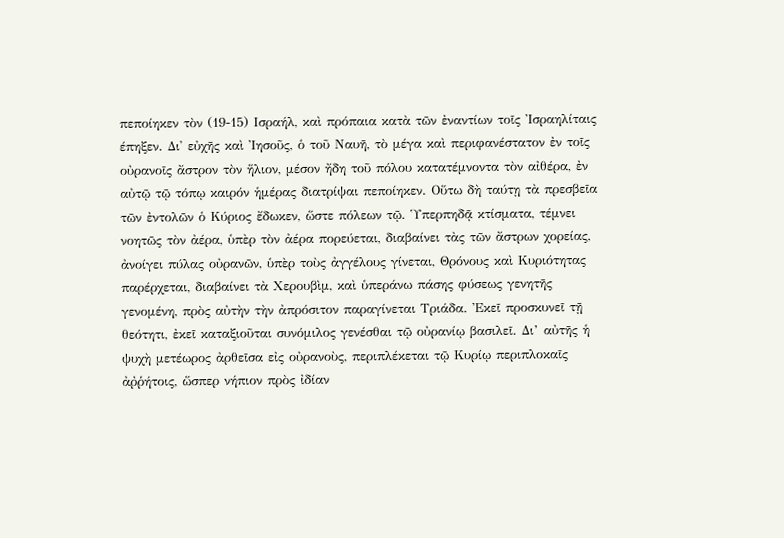πεποίηκεν τὸν (19-15) Ισραήλ, καὶ πρόπαια κατὰ τῶν ἐναντίων τοῖς Ἰσραηλίταις έπηξεν. Δι' εὐχῆς καὶ Ἰησοῦς, ὁ τοῦ Ναυῆ, τὸ μέγα καὶ περιφανέστατον ἐν τοῖς οὐρανοῖς ἄστρον τὸν ἥλιον, μέσον ἤδη τοῦ πόλου κατατέμνοντα τὸν αἰθέρα, ἐν αὐτῷ τῷ τόπῳ καιρόν ἡμέρας διατρίψαι πεποίηκεν. Οὕτω δὴ ταύτῃ τὰ πρεσβεῖα τῶν ἐντολῶν ὁ Κύριος ἔδωκεν, ὥστε πόλεων τῷ. Ὑπερπηδᾷ κτίσματα, τέμνει νοητῶς τὸν ἀέρα, ὑπὲρ τὸν ἀέρα πορεύεται, διαβαίνει τὰς τῶν ἄστρων χορείας, ἀνοίγει πύλας οὐρανῶν, ὑπὲρ τοὺς ἀγγέλους γίνεται, Θρόνους καὶ Κυριότητας παρέρχεται, διαβαίνει τὰ Χερουβὶμ, καὶ ὑπεράνω πάσης φύσεως γενητῆς γενομένη, πρὸς αὐτὴν τὴν ἀπρόσιτον παραγίνεται Τριάδα. Ἐκεῖ προσκυνεῖ τῇ θεότητι, ἐκεῖ καταξιοῦται συνόμιλος γενέσθαι τῷ οὐρανίῳ βασιλεῖ. Δι’ αὐτῆς ἡ ψυχὴ μετέωρος ἀρθεῖσα εἰς οὐρανοὺς, περιπλέκεται τῷ Κυρίῳ περιπλοκαῖς ἀῤῥήτοις, ὥσπερ νήπιον πρὸς ἰδίαν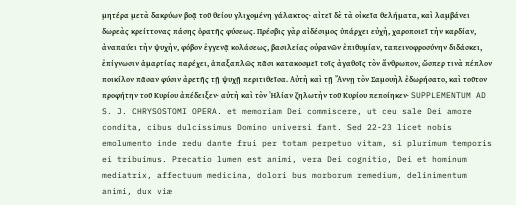μητέρα μετὰ δακρύων βοᾷ τοῦ θείου γλιχομένη γάλακτος· αἰτεῖ δὲ τὰ οἰκεῖα θελήματα, καὶ λαμβάνει δωρεὰς κρείττονας πάσης ὁρατῆς φύσεως. Πρέσβις γὰρ αἰδέσιμος ὑπάρχει εὐχὴ, χαροποιεῖ τὴν καρδίαν, ἀναπαύει τὴν ψυχὴν, φόβον ἐγγενᾷ κολάσεως, βασιλείας οὐρανῶν ἐπιθυμίαν, ταπεινοφροσύνην διδάσκει, ἐπίγνωσιν ἁμαρτίας παρέχει, ἁπαξαπλῶς πᾶσι κατακοσμεῖ τοῖς ἀγαθοῖς τὸν ἄνθρωπον, ὥσπερ τινὰ πέπλον ποικίλον πᾶσαν φύσιν ἀρετῆς τῇ ψυχῇ περιτιθεῖσα. Αὐτὴ καὶ τῇ Ἄννῃ τὸν Σαμουὴλ ἐδωρήσατο, καὶ τοῦτον προφήτην τοῦ Κυρίου ἀπέδειξεν· αὐτὴ καὶ τὸν Ἠλίαν ζηλωτὴν τοῦ Κυρίου πεποίηκεν· SUPPLEMENTUM AD S. J. CHRYSOSTOMI OPERA. et memoriam Dei commiscere, ut ceu sale Dei amore condita, cibus dulcissimus Domino universi fant. Sed 22-23 licet nobis emolumento inde redu dante frui per totam perpetuo vitam, si plurimum temporis ei tribuimus. Precatio lumen est animi, vera Dei cognitio, Dei et hominum mediatrix, affectuum medicina, dolori bus morborum remedium, delinimentum animi, dux viæ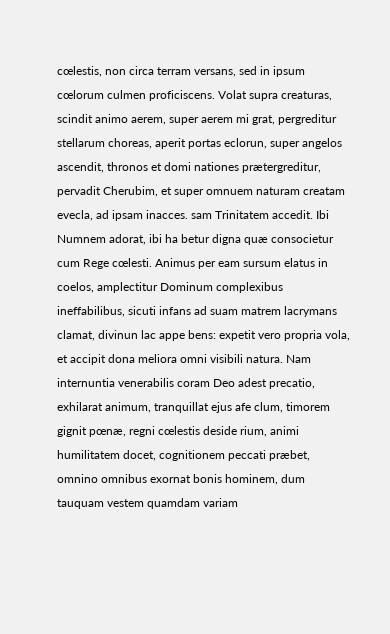cœlestis, non circa terram versans, sed in ipsum cœlorum culmen proficiscens. Volat supra creaturas, scindit animo aerem, super aerem mi grat, pergreditur stellarum choreas, aperit portas eclorun, super angelos ascendit, thronos et domi nationes prætergreditur, pervadit Cherubim, et super omnuem naturam creatam evecla, ad ipsam inacces. sam Trinitatem accedit. Ibi Numnem adorat, ibi ha betur digna quæ consocietur cum Rege cœlesti. Animus per eam sursum elatus in coelos, amplectitur Dominum complexibus ineffabilibus, sicuti infans ad suam matrem lacrymans clamat, divinun lac appe bens: expetit vero propria vola, et accipit dona meliora omni visibili natura. Nam internuntia venerabilis coram Deo adest precatio, exhilarat animum, tranquillat ejus afe clum, timorem gignit pœnæ, regni cœlestis deside rium, animi humilitatem docet, cognitionem peccati præbet, omnino omnibus exornat bonis hominem, dum tauquam vestem quamdam variam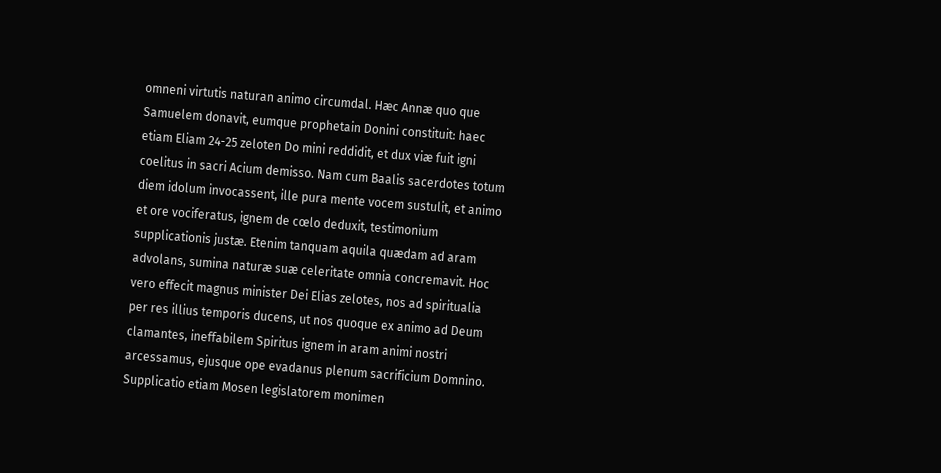omneni virtutis naturan animo circumdal. Hæc Annæ quo que Samuelem donavit, eumque prophetain Donini constituit: haec etiam Eliam 24-25 zeloten Do mini reddidit, et dux viæ fuit igni coelitus in sacri Acium demisso. Nam cum Baalis sacerdotes totum diem idolum invocassent, ille pura mente vocem sustulit, et animo et ore vociferatus, ignem de cœlo deduxit, testimonium supplicationis justæ. Etenim tanquam aquila quædam ad aram advolans, sumina naturæ suæ celeritate omnia concremavit. Hoc vero effecit magnus minister Dei Elias zelotes, nos ad spiritualia per res illius temporis ducens, ut nos quoque ex animo ad Deum clamantes, ineffabilem Spiritus ignem in aram animi nostri arcessamus, ejusque ope evadanus plenum sacrificium Domnino. Supplicatio etiam Mosen legislatorem monimen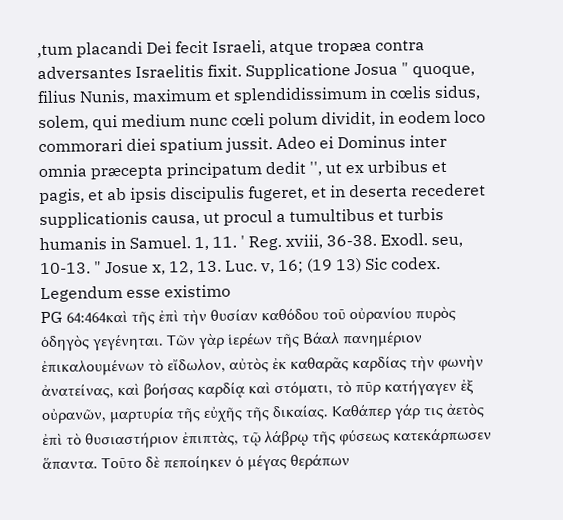‚tum placandi Dei fecit Israeli, atque tropæa contra adversantes Israelitis fixit. Supplicatione Josua " quoque, filius Nunis, maximum et splendidissimum in cœlis sidus, solem, qui medium nunc cœli polum dividit, in eodem loco commorari diei spatium jussit. Adeo ei Dominus inter omnia præcepta principatum dedit '', ut ex urbibus et pagis, et ab ipsis discipulis fugeret, et in deserta recederet supplicationis causa, ut procul a tumultibus et turbis humanis in Samuel. 1, 11. ' Reg. xviii, 36-38. Exodl. seu, 10-13. " Josue x, 12, 13. Luc. v, 16; (19 13) Sic codex. Legendum esse existimo
PG 64:464καὶ τῆς ἐπὶ τὴν θυσίαν καθόδου τοῦ οὐρανίου πυρὸς ὁδηγὸς γεγένηται. Τῶν γὰρ ἱερέων τῆς Βάαλ πανημέριον ἐπικαλουμένων τὸ εἴδωλον, αὐτὸς ἐκ καθαρᾶς καρδίας τὴν φωνὴν ἀνατείνας, καὶ βοήσας καρδίᾳ καὶ στόματι, τὸ πῦρ κατήγαγεν ἐξ οὐρανῶν, μαρτυρία τῆς εὐχῆς τῆς δικαίας. Καθάπερ γάρ τις ἀετὸς ἐπὶ τὸ θυσιαστήριον ἐπιπτὰς, τῷ λάβρῳ τῆς φύσεως κατεκάρπωσεν ἅπαντα. Τοῦτο δὲ πεποίηκεν ὁ μέγας θεράπων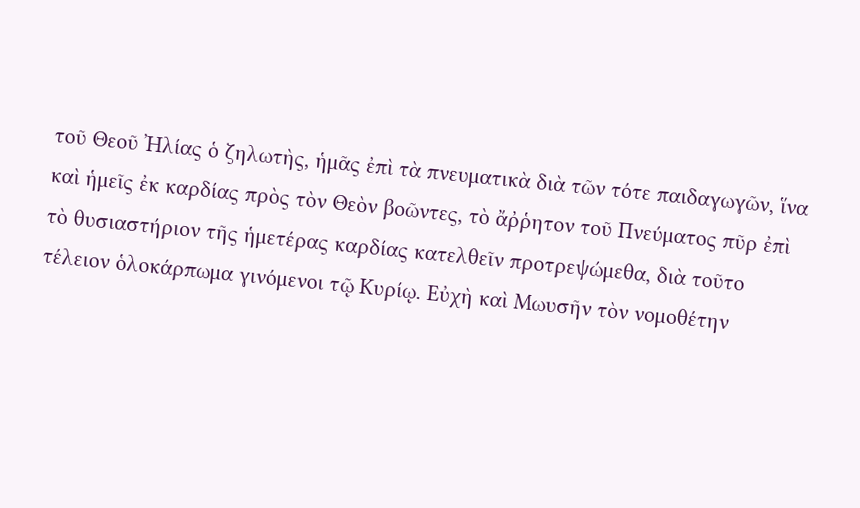τοῦ Θεοῦ Ἠλίας ὁ ζηλωτὴς, ἡμᾶς ἐπὶ τὰ πνευματικὰ διὰ τῶν τότε παιδαγωγῶν, ἵνα καὶ ἡμεῖς ἐκ καρδίας πρὸς τὸν Θεὸν βοῶντες, τὸ ἄῤῥητον τοῦ Πνεύματος πῦρ ἐπὶ τὸ θυσιαστήριον τῆς ἡμετέρας καρδίας κατελθεῖν προτρεψώμεθα, διὰ τοῦτο τέλειον ὁλοκάρπωμα γινόμενοι τῷ Κυρίῳ. Εὐχὴ καὶ Μωυσῆν τὸν νομοθέτην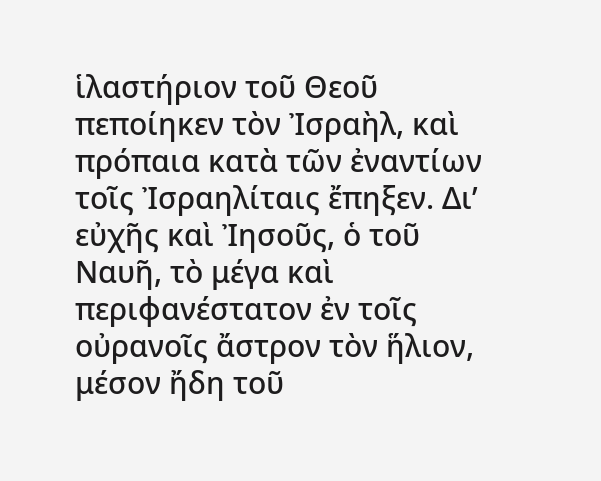ἱλαστήριον τοῦ Θεοῦ πεποίηκεν τὸν Ἰσραὴλ, καὶ πρόπαια κατὰ τῶν ἐναντίων τοῖς Ἰσραηλίταις ἔπηξεν. Δι’ εὐχῆς καὶ Ἰησοῦς, ὁ τοῦ Ναυῆ, τὸ μέγα καὶ περιφανέστατον ἐν τοῖς οὐρανοῖς ἄστρον τὸν ἥλιον, μέσον ἤδη τοῦ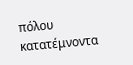πόλου κατατέμνοντα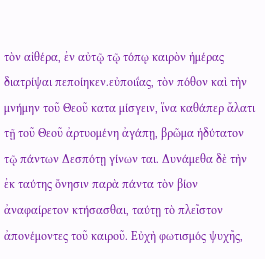τὸν αἰθέρα, ἐν αὐτῷ τῷ τόπῳ καιρὸν ἡμέρας διατρίψαι πεποίηκεν.εὐποιΐας, τὸν πόθον καὶ τὴν μνήμην τοῦ Θεοῦ κατα μίσγειν, ἵνα καθάπερ ἄλατι τῇ τοῦ Θεοῦ ἀρτυομένη ἀγάπῃ, βρῶμα ἡδύτατον τῷ πάντων Δεσπότῃ γίνων ται. Δυνάμεθα δὲ τὴν ἐκ ταύτης ὄνησιν παρὰ πάντα τὸν βίον ἀναφαίρετον κτήσασθαι, ταύτῃ τὸ πλεῖστον ἀπονέμοντες τοῦ καιροῦ. Εὐχὴ φωτισμός ψυχῆς,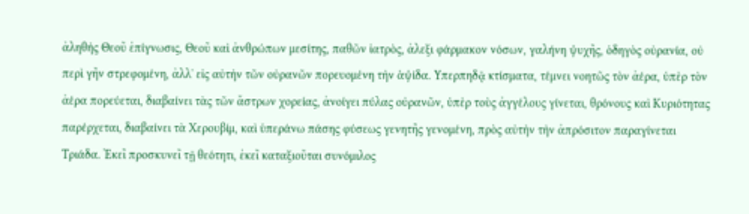ἀληθὴς Θεοῦ ἐπίγνωσις, Θεοῦ καὶ ἀνθρώπων μεσίτης, παθῶν ἰατρὸς, ἀλεξι φάρμακον νόσων, γαλήνη ψυχῆς, ὁδηγὸς οὐρανία, οὐ περὶ γῆν στρεφομένη, ἀλλ᾽ εἰς αὐτὴν τῶν οὐρανῶν πορευομένη τὴν ἁψίδα. Υπερπηδᾷ κτίσματα, τέμνει νοητῶς τὸν ἀέρα, ὑπὲρ τὸν ἀέρα πορεύεται, διαβαίνει τὰς τῶν ἄστρων χορείας, ἀνοίγει πύλας οὐρανῶν, ὑπὲρ τοὺς ἀγγέλους γίνεται, θρόνους καὶ Κυριότητας παρέρχεται, διαβαίνει τὰ Χερουβίμ, καὶ ὑπεράνω πάσης φύσεως γενητῆς γενομένη, πρὸς αὐτὴν τὴν ἀπρόσιτον παραγίνεται Τριάδα. Ἐκεῖ προσκυνεῖ τῇ θεότητι, ἐκεῖ καταξιοῦται συνόμιλος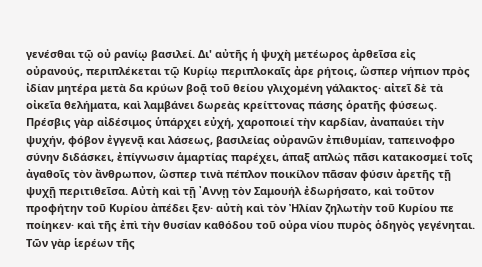γενέσθαι τῷ οὐ ρανίῳ βασιλεί. Δι' αὐτῆς ἡ ψυχὴ μετέωρος ἀρθεῖσα εἰς οὐρανούς, περιπλέκεται τῷ Κυρίῳ περιπλοκαῖς ἀρε ρήτοις, ὥσπερ νήπιον πρὸς ἰδίαν μητέρα μετὰ δα κρύων βοᾷ τοῦ θείου γλιχομένη γάλακτος· αἰτεῖ δὲ τὰ οἰκεῖα θελήματα, καὶ λαμβάνει δωρεὰς κρείττονας πάσης ὁρατῆς φύσεως. Πρέσβις γὰρ αἰδέσιμος ὑπάρχει εὐχή, χαροποιεί τὴν καρδίαν, ἀναπαύει τὴν ψυχήν, φόβον ἐγγενᾷ και λάσεως, βασιλείας οὐρανῶν ἐπιθυμίαν, ταπεινοφρο σύνην διδάσκει, ἐπίγνωσιν ἁμαρτίας παρέχει, άπαξ απλώς πᾶσι κατακοσμεί τοῖς ἀγαθοῖς τὸν ἄνθρωπον, ὥσπερ τινὰ πέπλον ποικίλον πᾶσαν φύσιν ἀρετῆς τῇ ψυχῇ περιτιθεῖσα. Αὐτὴ καὶ τῇ ᾿Αννῃ τὸν Σαμουήλ ἐδωρήσατο, καὶ τοῦτον προφήτην τοῦ Κυρίου ἀπέδει ξεν· αὐτὴ καὶ τὸν Ἠλίαν ζηλωτὴν τοῦ Κυρίου πε ποίηκεν· καὶ τῆς ἐπὶ τὴν θυσίαν καθόδου τοῦ οὐρα νίου πυρὸς ὁδηγὸς γεγένηται. Τῶν γὰρ ἱερέων τῆς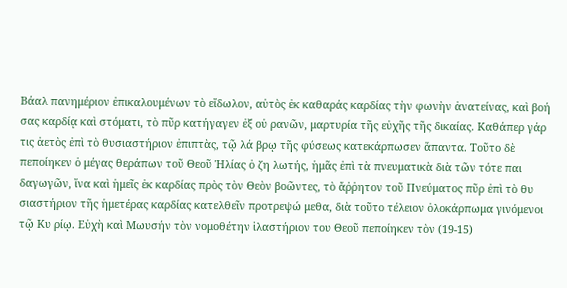Βάαλ πανημέριον ἐπικαλουμένων τὸ εἴδωλον, αὐτὸς ἐκ καθαράς καρδίας τὴν φωνὴν ἀνατείνας, καὶ βοή σας καρδίᾳ καὶ στόματι, τὸ πῦρ κατήγαγεν ἐξ οὐ ρανῶν, μαρτυρία τῆς εὐχῆς τῆς δικαίας. Καθάπερ γάρ τις ἀετὸς ἐπὶ τὸ θυσιαστήριον ἐπιπτὰς, τῷ λά βρῳ τῆς φύσεως κατεκάρπωσεν ἅπαντα. Τοῦτο δὲ πεποίηκεν ὁ μέγας θεράπων τοῦ Θεοῦ Ἠλίας ὁ ζη λωτής, ἡμᾶς ἐπὶ τὰ πνευματικὰ διὰ τῶν τότε παι δαγωγῶν, ἵνα καὶ ἡμεῖς ἐκ καρδίας πρὸς τὸν Θεὸν βοῶντες, τὸ ἄῤῥητον τοῦ Πνεύματος πῦρ ἐπὶ τὸ θυ σιαστήριον τῆς ἡμετέρας καρδίας κατελθεῖν προτρεψώ μεθα, διὰ τοῦτο τέλειον ὁλοκάρπωμα γινόμενοι τῷ Κυ ρίῳ. Εὐχὴ καὶ Μωυσήν τὸν νομοθέτην ἱλαστήριον του Θεοῦ πεποίηκεν τὸν (19-15)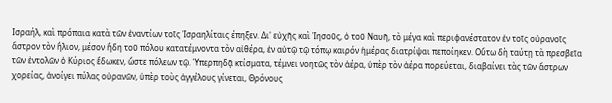Ισραήλ, καὶ πρόπαια κατὰ τῶν ἐναντίων τοῖς Ἰσραηλίταις έπηξεν. Δι' εὐχῆς καὶ Ἰησοῦς, ὁ τοῦ Ναυῆ, τὸ μέγα καὶ περιφανέστατον ἐν τοῖς οὐρανοῖς ἄστρον τὸν ἥλιον, μέσον ἤδη τοῦ πόλου κατατέμνοντα τὸν αἰθέρα, ἐν αὐτῷ τῷ τόπῳ καιρόν ἡμέρας διατρίψαι πεποίηκεν. Οὕτω δὴ ταύτῃ τὰ πρεσβεῖα τῶν ἐντολῶν ὁ Κύριος ἔδωκεν, ὥστε πόλεων τῷ. Ὑπερπηδᾷ κτίσματα, τέμνει νοητῶς τὸν ἀέρα, ὑπὲρ τὸν ἀέρα πορεύεται, διαβαίνει τὰς τῶν ἄστρων χορείας, ἀνοίγει πύλας οὐρανῶν, ὑπὲρ τοὺς ἀγγέλους γίνεται, Θρόνους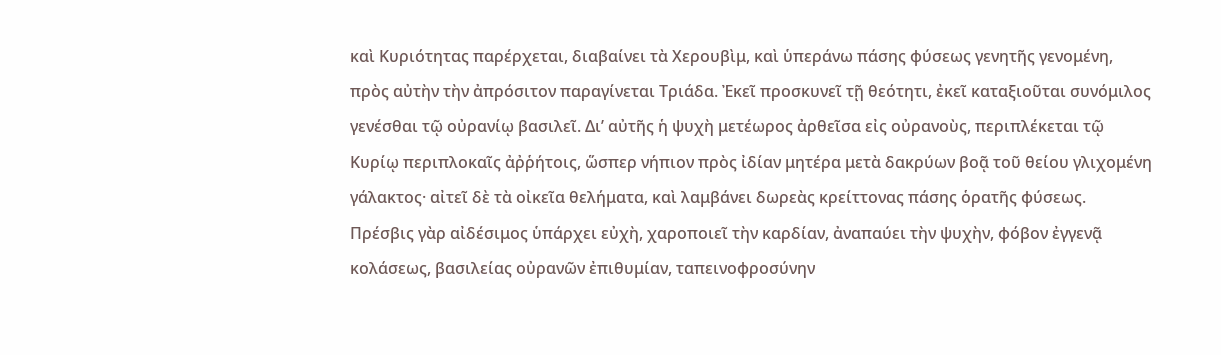καὶ Κυριότητας παρέρχεται, διαβαίνει τὰ Χερουβὶμ, καὶ ὑπεράνω πάσης φύσεως γενητῆς γενομένη, πρὸς αὐτὴν τὴν ἀπρόσιτον παραγίνεται Τριάδα. Ἐκεῖ προσκυνεῖ τῇ θεότητι, ἐκεῖ καταξιοῦται συνόμιλος γενέσθαι τῷ οὐρανίῳ βασιλεῖ. Δι’ αὐτῆς ἡ ψυχὴ μετέωρος ἀρθεῖσα εἰς οὐρανοὺς, περιπλέκεται τῷ Κυρίῳ περιπλοκαῖς ἀῤῥήτοις, ὥσπερ νήπιον πρὸς ἰδίαν μητέρα μετὰ δακρύων βοᾷ τοῦ θείου γλιχομένη γάλακτος· αἰτεῖ δὲ τὰ οἰκεῖα θελήματα, καὶ λαμβάνει δωρεὰς κρείττονας πάσης ὁρατῆς φύσεως. Πρέσβις γὰρ αἰδέσιμος ὑπάρχει εὐχὴ, χαροποιεῖ τὴν καρδίαν, ἀναπαύει τὴν ψυχὴν, φόβον ἐγγενᾷ κολάσεως, βασιλείας οὐρανῶν ἐπιθυμίαν, ταπεινοφροσύνην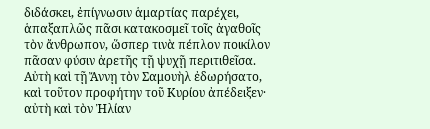διδάσκει, ἐπίγνωσιν ἁμαρτίας παρέχει, ἁπαξαπλῶς πᾶσι κατακοσμεῖ τοῖς ἀγαθοῖς τὸν ἄνθρωπον, ὥσπερ τινὰ πέπλον ποικίλον πᾶσαν φύσιν ἀρετῆς τῇ ψυχῇ περιτιθεῖσα. Αὐτὴ καὶ τῇ Ἄννῃ τὸν Σαμουὴλ ἐδωρήσατο, καὶ τοῦτον προφήτην τοῦ Κυρίου ἀπέδειξεν· αὐτὴ καὶ τὸν Ἠλίαν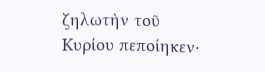ζηλωτὴν τοῦ Κυρίου πεποίηκεν·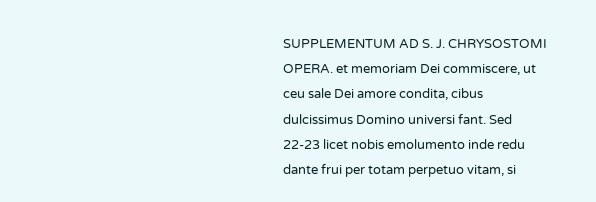SUPPLEMENTUM AD S. J. CHRYSOSTOMI OPERA. et memoriam Dei commiscere, ut ceu sale Dei amore condita, cibus dulcissimus Domino universi fant. Sed 22-23 licet nobis emolumento inde redu dante frui per totam perpetuo vitam, si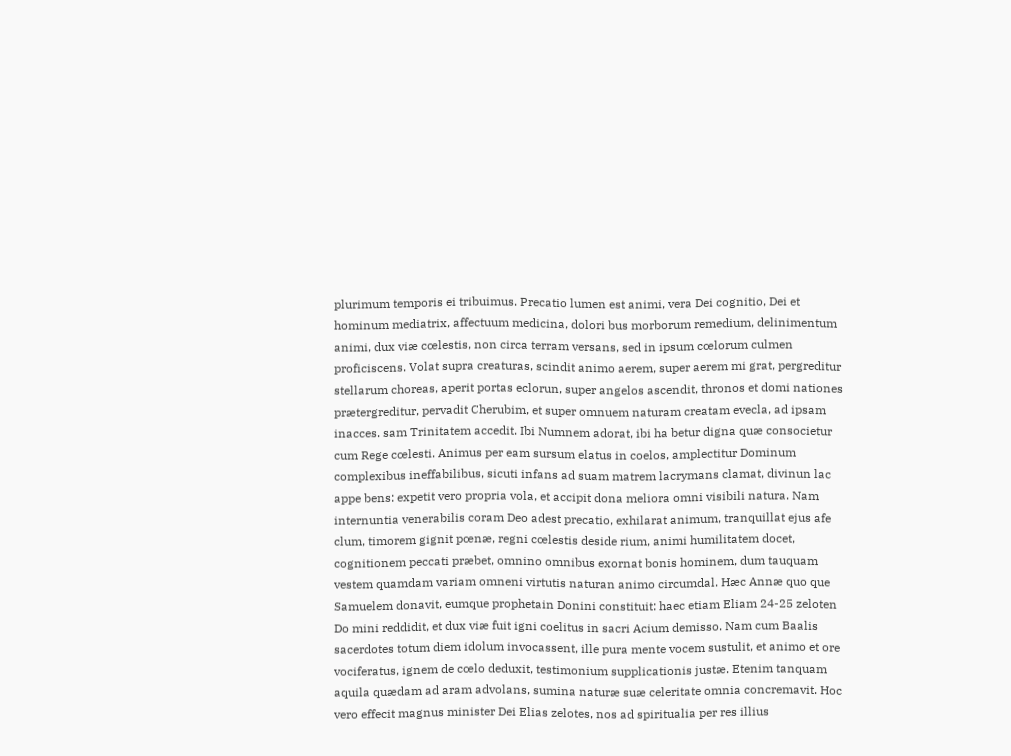plurimum temporis ei tribuimus. Precatio lumen est animi, vera Dei cognitio, Dei et hominum mediatrix, affectuum medicina, dolori bus morborum remedium, delinimentum animi, dux viæ cœlestis, non circa terram versans, sed in ipsum cœlorum culmen proficiscens. Volat supra creaturas, scindit animo aerem, super aerem mi grat, pergreditur stellarum choreas, aperit portas eclorun, super angelos ascendit, thronos et domi nationes prætergreditur, pervadit Cherubim, et super omnuem naturam creatam evecla, ad ipsam inacces. sam Trinitatem accedit. Ibi Numnem adorat, ibi ha betur digna quæ consocietur cum Rege cœlesti. Animus per eam sursum elatus in coelos, amplectitur Dominum complexibus ineffabilibus, sicuti infans ad suam matrem lacrymans clamat, divinun lac appe bens: expetit vero propria vola, et accipit dona meliora omni visibili natura. Nam internuntia venerabilis coram Deo adest precatio, exhilarat animum, tranquillat ejus afe clum, timorem gignit pœnæ, regni cœlestis deside rium, animi humilitatem docet, cognitionem peccati præbet, omnino omnibus exornat bonis hominem, dum tauquam vestem quamdam variam omneni virtutis naturan animo circumdal. Hæc Annæ quo que Samuelem donavit, eumque prophetain Donini constituit: haec etiam Eliam 24-25 zeloten Do mini reddidit, et dux viæ fuit igni coelitus in sacri Acium demisso. Nam cum Baalis sacerdotes totum diem idolum invocassent, ille pura mente vocem sustulit, et animo et ore vociferatus, ignem de cœlo deduxit, testimonium supplicationis justæ. Etenim tanquam aquila quædam ad aram advolans, sumina naturæ suæ celeritate omnia concremavit. Hoc vero effecit magnus minister Dei Elias zelotes, nos ad spiritualia per res illius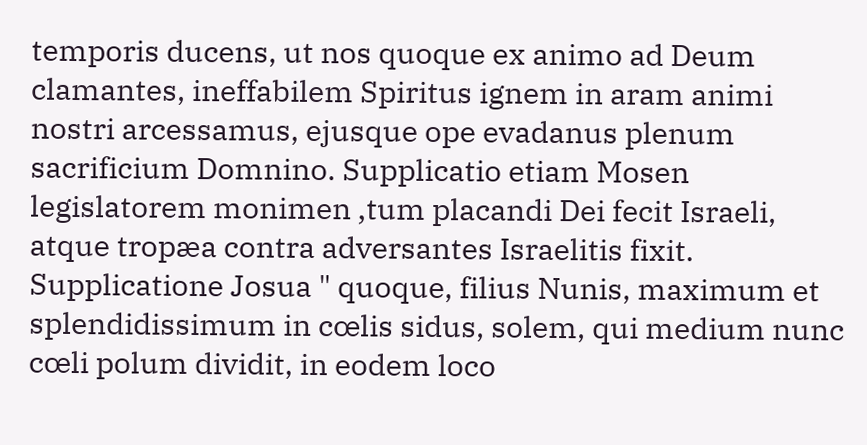temporis ducens, ut nos quoque ex animo ad Deum clamantes, ineffabilem Spiritus ignem in aram animi nostri arcessamus, ejusque ope evadanus plenum sacrificium Domnino. Supplicatio etiam Mosen legislatorem monimen ‚tum placandi Dei fecit Israeli, atque tropæa contra adversantes Israelitis fixit. Supplicatione Josua " quoque, filius Nunis, maximum et splendidissimum in cœlis sidus, solem, qui medium nunc cœli polum dividit, in eodem loco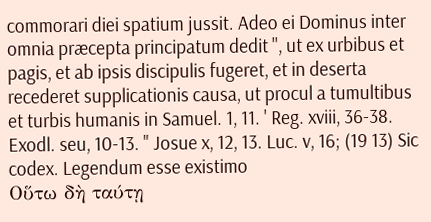commorari diei spatium jussit. Adeo ei Dominus inter omnia præcepta principatum dedit '', ut ex urbibus et pagis, et ab ipsis discipulis fugeret, et in deserta recederet supplicationis causa, ut procul a tumultibus et turbis humanis in Samuel. 1, 11. ' Reg. xviii, 36-38. Exodl. seu, 10-13. " Josue x, 12, 13. Luc. v, 16; (19 13) Sic codex. Legendum esse existimo
Οὕτω δὴ ταύτῃ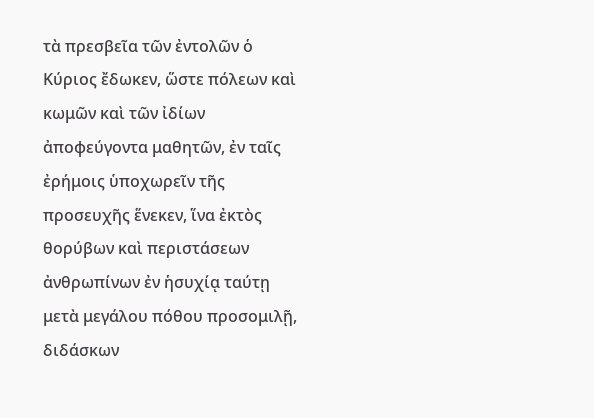τὰ πρεσβεῖα τῶν ἐντολῶν ὁ Κύριος ἔδωκεν, ὥστε πόλεων καὶ κωμῶν καὶ τῶν ἰδίων ἀποφεύγοντα μαθητῶν, ἐν ταῖς ἐρήμοις ὑποχωρεῖν τῆς προσευχῆς ἕνεκεν, ἵνα ἐκτὸς θορύβων καὶ περιστάσεων ἀνθρωπίνων ἐν ἡσυχίᾳ ταύτῃ μετὰ μεγάλου πόθου προσομιλῇ, διδάσκων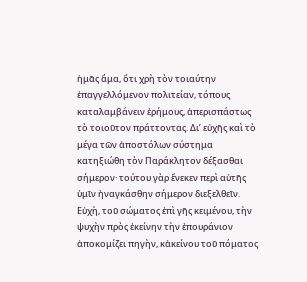ἡμᾶς ἅμα, ὅτι χρὴ τὸν τοιαύτην ἐπαγγελλόμενον πολιτείαν, τόπους καταλαμβάνειν ἐρήμους, ἀπερισπάστως τὸ τοιοῦτον πράττοντας. Δι’ εὐχῆς καὶ τὸ μέγα τῶν ἀποστόλων σύστημα κατηξιώθη τὸν Παράκλητον δέξασθαι σήμερον· τούτου γὰρ ἕνεκεν περὶ αὐτῆς ὑμῖν ἠναγκάσθην σήμερον διεξελθεῖν. Εὐχὴ, τοῦ σώματος ἐπὶ γῆς κειμένου, τὴν ψυχὴν πρὸς ἐκείνην τὴν ἐπουράνιον ἀποκομίζει πηγὴν, κἀκείνου τοῦ πόματος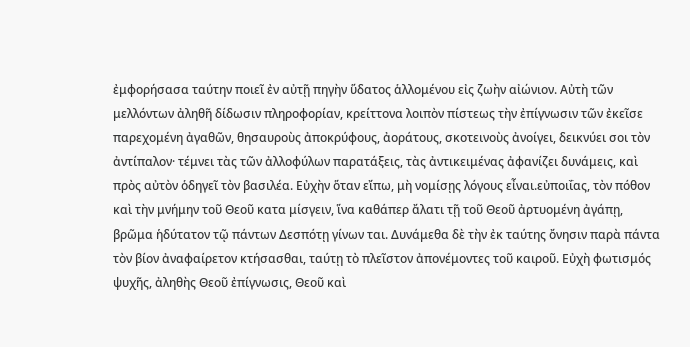ἐμφορήσασα ταύτην ποιεῖ ἐν αὐτῇ πηγὴν ὕδατος ἁλλομένου εἰς ζωὴν αἰώνιον. Αὐτὴ τῶν μελλόντων ἀληθῆ δίδωσιν πληροφορίαν, κρείττονα λοιπὸν πίστεως τὴν ἐπίγνωσιν τῶν ἐκεῖσε παρεχομένη ἀγαθῶν, θησαυροὺς ἀποκρύφους, ἀοράτους, σκοτεινοὺς ἀνοίγει, δεικνύει σοι τὸν ἀντίπαλον· τέμνει τὰς τῶν ἀλλοφύλων παρατάξεις, τὰς ἀντικειμένας ἀφανίζει δυνάμεις, καὶ πρὸς αὐτὸν ὁδηγεῖ τὸν βασιλέα. Εὐχὴν ὅταν εἴπω, μὴ νομίσῃς λόγους εἶναι.εὐποιΐας, τὸν πόθον καὶ τὴν μνήμην τοῦ Θεοῦ κατα μίσγειν, ἵνα καθάπερ ἄλατι τῇ τοῦ Θεοῦ ἀρτυομένη ἀγάπῃ, βρῶμα ἡδύτατον τῷ πάντων Δεσπότῃ γίνων ται. Δυνάμεθα δὲ τὴν ἐκ ταύτης ὄνησιν παρὰ πάντα τὸν βίον ἀναφαίρετον κτήσασθαι, ταύτῃ τὸ πλεῖστον ἀπονέμοντες τοῦ καιροῦ. Εὐχὴ φωτισμός ψυχῆς, ἀληθὴς Θεοῦ ἐπίγνωσις, Θεοῦ καὶ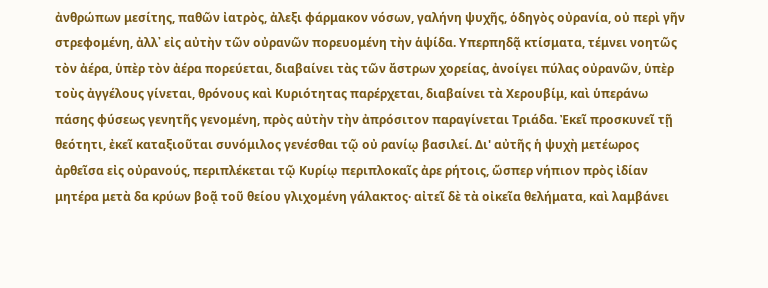ἀνθρώπων μεσίτης, παθῶν ἰατρὸς, ἀλεξι φάρμακον νόσων, γαλήνη ψυχῆς, ὁδηγὸς οὐρανία, οὐ περὶ γῆν στρεφομένη, ἀλλ᾽ εἰς αὐτὴν τῶν οὐρανῶν πορευομένη τὴν ἁψίδα. Υπερπηδᾷ κτίσματα, τέμνει νοητῶς τὸν ἀέρα, ὑπὲρ τὸν ἀέρα πορεύεται, διαβαίνει τὰς τῶν ἄστρων χορείας, ἀνοίγει πύλας οὐρανῶν, ὑπὲρ τοὺς ἀγγέλους γίνεται, θρόνους καὶ Κυριότητας παρέρχεται, διαβαίνει τὰ Χερουβίμ, καὶ ὑπεράνω πάσης φύσεως γενητῆς γενομένη, πρὸς αὐτὴν τὴν ἀπρόσιτον παραγίνεται Τριάδα. Ἐκεῖ προσκυνεῖ τῇ θεότητι, ἐκεῖ καταξιοῦται συνόμιλος γενέσθαι τῷ οὐ ρανίῳ βασιλεί. Δι' αὐτῆς ἡ ψυχὴ μετέωρος ἀρθεῖσα εἰς οὐρανούς, περιπλέκεται τῷ Κυρίῳ περιπλοκαῖς ἀρε ρήτοις, ὥσπερ νήπιον πρὸς ἰδίαν μητέρα μετὰ δα κρύων βοᾷ τοῦ θείου γλιχομένη γάλακτος· αἰτεῖ δὲ τὰ οἰκεῖα θελήματα, καὶ λαμβάνει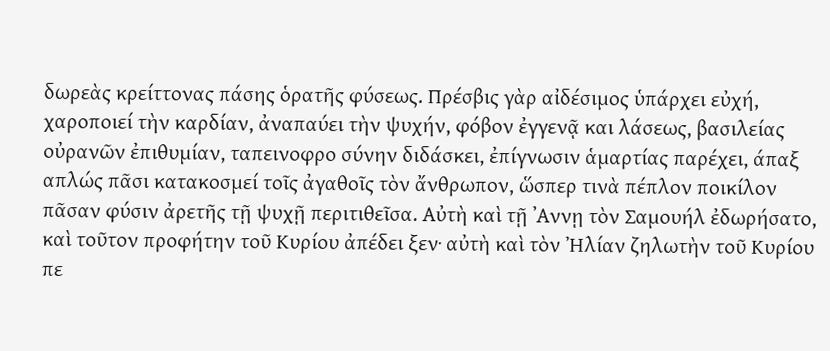δωρεὰς κρείττονας πάσης ὁρατῆς φύσεως. Πρέσβις γὰρ αἰδέσιμος ὑπάρχει εὐχή, χαροποιεί τὴν καρδίαν, ἀναπαύει τὴν ψυχήν, φόβον ἐγγενᾷ και λάσεως, βασιλείας οὐρανῶν ἐπιθυμίαν, ταπεινοφρο σύνην διδάσκει, ἐπίγνωσιν ἁμαρτίας παρέχει, άπαξ απλώς πᾶσι κατακοσμεί τοῖς ἀγαθοῖς τὸν ἄνθρωπον, ὥσπερ τινὰ πέπλον ποικίλον πᾶσαν φύσιν ἀρετῆς τῇ ψυχῇ περιτιθεῖσα. Αὐτὴ καὶ τῇ ᾿Αννῃ τὸν Σαμουήλ ἐδωρήσατο, καὶ τοῦτον προφήτην τοῦ Κυρίου ἀπέδει ξεν· αὐτὴ καὶ τὸν Ἠλίαν ζηλωτὴν τοῦ Κυρίου πε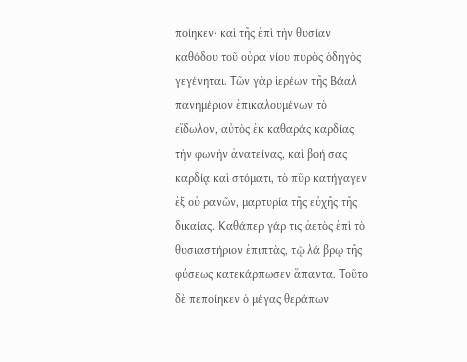ποίηκεν· καὶ τῆς ἐπὶ τὴν θυσίαν καθόδου τοῦ οὐρα νίου πυρὸς ὁδηγὸς γεγένηται. Τῶν γὰρ ἱερέων τῆς Βάαλ πανημέριον ἐπικαλουμένων τὸ εἴδωλον, αὐτὸς ἐκ καθαράς καρδίας τὴν φωνὴν ἀνατείνας, καὶ βοή σας καρδίᾳ καὶ στόματι, τὸ πῦρ κατήγαγεν ἐξ οὐ ρανῶν, μαρτυρία τῆς εὐχῆς τῆς δικαίας. Καθάπερ γάρ τις ἀετὸς ἐπὶ τὸ θυσιαστήριον ἐπιπτὰς, τῷ λά βρῳ τῆς φύσεως κατεκάρπωσεν ἅπαντα. Τοῦτο δὲ πεποίηκεν ὁ μέγας θεράπων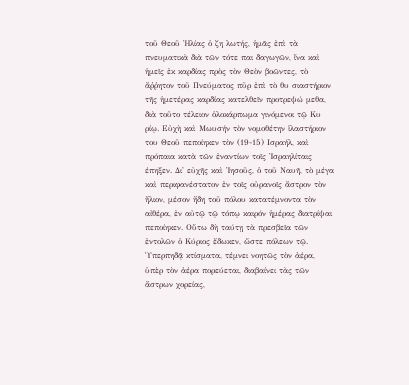τοῦ Θεοῦ Ἠλίας ὁ ζη λωτής, ἡμᾶς ἐπὶ τὰ πνευματικὰ διὰ τῶν τότε παι δαγωγῶν, ἵνα καὶ ἡμεῖς ἐκ καρδίας πρὸς τὸν Θεὸν βοῶντες, τὸ ἄῤῥητον τοῦ Πνεύματος πῦρ ἐπὶ τὸ θυ σιαστήριον τῆς ἡμετέρας καρδίας κατελθεῖν προτρεψώ μεθα, διὰ τοῦτο τέλειον ὁλοκάρπωμα γινόμενοι τῷ Κυ ρίῳ. Εὐχὴ καὶ Μωυσήν τὸν νομοθέτην ἱλαστήριον του Θεοῦ πεποίηκεν τὸν (19-15) Ισραήλ, καὶ πρόπαια κατὰ τῶν ἐναντίων τοῖς Ἰσραηλίταις έπηξεν. Δι' εὐχῆς καὶ Ἰησοῦς, ὁ τοῦ Ναυῆ, τὸ μέγα καὶ περιφανέστατον ἐν τοῖς οὐρανοῖς ἄστρον τὸν ἥλιον, μέσον ἤδη τοῦ πόλου κατατέμνοντα τὸν αἰθέρα, ἐν αὐτῷ τῷ τόπῳ καιρόν ἡμέρας διατρίψαι πεποίηκεν. Οὕτω δὴ ταύτῃ τὰ πρεσβεῖα τῶν ἐντολῶν ὁ Κύριος ἔδωκεν, ὥστε πόλεων τῷ. Ὑπερπηδᾷ κτίσματα, τέμνει νοητῶς τὸν ἀέρα, ὑπὲρ τὸν ἀέρα πορεύεται, διαβαίνει τὰς τῶν ἄστρων χορείας,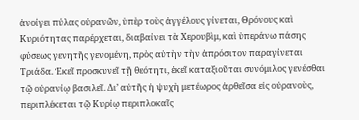ἀνοίγει πύλας οὐρανῶν, ὑπὲρ τοὺς ἀγγέλους γίνεται, Θρόνους καὶ Κυριότητας παρέρχεται, διαβαίνει τὰ Χερουβὶμ, καὶ ὑπεράνω πάσης φύσεως γενητῆς γενομένη, πρὸς αὐτὴν τὴν ἀπρόσιτον παραγίνεται Τριάδα. Ἐκεῖ προσκυνεῖ τῇ θεότητι, ἐκεῖ καταξιοῦται συνόμιλος γενέσθαι τῷ οὐρανίῳ βασιλεῖ. Δι’ αὐτῆς ἡ ψυχὴ μετέωρος ἀρθεῖσα εἰς οὐρανοὺς, περιπλέκεται τῷ Κυρίῳ περιπλοκαῖς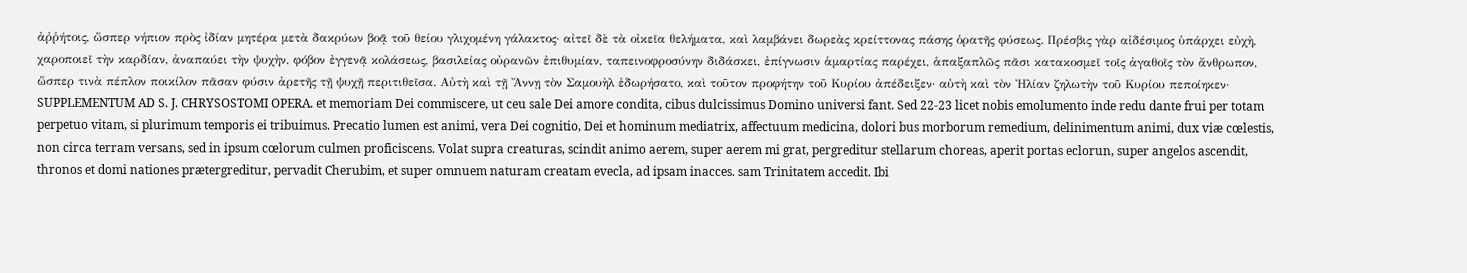ἀῤῥήτοις, ὥσπερ νήπιον πρὸς ἰδίαν μητέρα μετὰ δακρύων βοᾷ τοῦ θείου γλιχομένη γάλακτος· αἰτεῖ δὲ τὰ οἰκεῖα θελήματα, καὶ λαμβάνει δωρεὰς κρείττονας πάσης ὁρατῆς φύσεως. Πρέσβις γὰρ αἰδέσιμος ὑπάρχει εὐχὴ, χαροποιεῖ τὴν καρδίαν, ἀναπαύει τὴν ψυχὴν, φόβον ἐγγενᾷ κολάσεως, βασιλείας οὐρανῶν ἐπιθυμίαν, ταπεινοφροσύνην διδάσκει, ἐπίγνωσιν ἁμαρτίας παρέχει, ἁπαξαπλῶς πᾶσι κατακοσμεῖ τοῖς ἀγαθοῖς τὸν ἄνθρωπον, ὥσπερ τινὰ πέπλον ποικίλον πᾶσαν φύσιν ἀρετῆς τῇ ψυχῇ περιτιθεῖσα. Αὐτὴ καὶ τῇ Ἄννῃ τὸν Σαμουὴλ ἐδωρήσατο, καὶ τοῦτον προφήτην τοῦ Κυρίου ἀπέδειξεν· αὐτὴ καὶ τὸν Ἠλίαν ζηλωτὴν τοῦ Κυρίου πεποίηκεν· SUPPLEMENTUM AD S. J. CHRYSOSTOMI OPERA. et memoriam Dei commiscere, ut ceu sale Dei amore condita, cibus dulcissimus Domino universi fant. Sed 22-23 licet nobis emolumento inde redu dante frui per totam perpetuo vitam, si plurimum temporis ei tribuimus. Precatio lumen est animi, vera Dei cognitio, Dei et hominum mediatrix, affectuum medicina, dolori bus morborum remedium, delinimentum animi, dux viæ cœlestis, non circa terram versans, sed in ipsum cœlorum culmen proficiscens. Volat supra creaturas, scindit animo aerem, super aerem mi grat, pergreditur stellarum choreas, aperit portas eclorun, super angelos ascendit, thronos et domi nationes prætergreditur, pervadit Cherubim, et super omnuem naturam creatam evecla, ad ipsam inacces. sam Trinitatem accedit. Ibi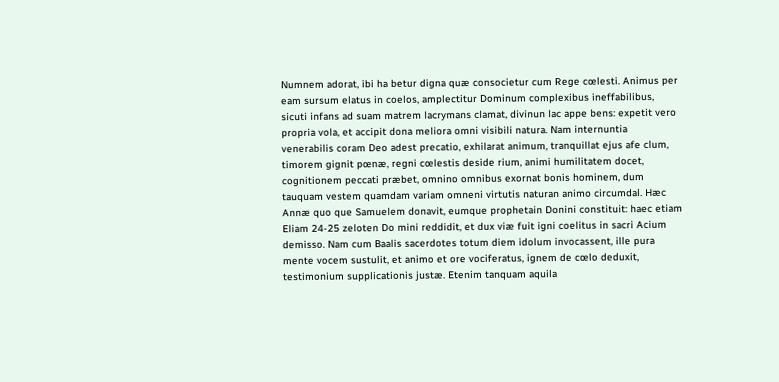Numnem adorat, ibi ha betur digna quæ consocietur cum Rege cœlesti. Animus per eam sursum elatus in coelos, amplectitur Dominum complexibus ineffabilibus, sicuti infans ad suam matrem lacrymans clamat, divinun lac appe bens: expetit vero propria vola, et accipit dona meliora omni visibili natura. Nam internuntia venerabilis coram Deo adest precatio, exhilarat animum, tranquillat ejus afe clum, timorem gignit pœnæ, regni cœlestis deside rium, animi humilitatem docet, cognitionem peccati præbet, omnino omnibus exornat bonis hominem, dum tauquam vestem quamdam variam omneni virtutis naturan animo circumdal. Hæc Annæ quo que Samuelem donavit, eumque prophetain Donini constituit: haec etiam Eliam 24-25 zeloten Do mini reddidit, et dux viæ fuit igni coelitus in sacri Acium demisso. Nam cum Baalis sacerdotes totum diem idolum invocassent, ille pura mente vocem sustulit, et animo et ore vociferatus, ignem de cœlo deduxit, testimonium supplicationis justæ. Etenim tanquam aquila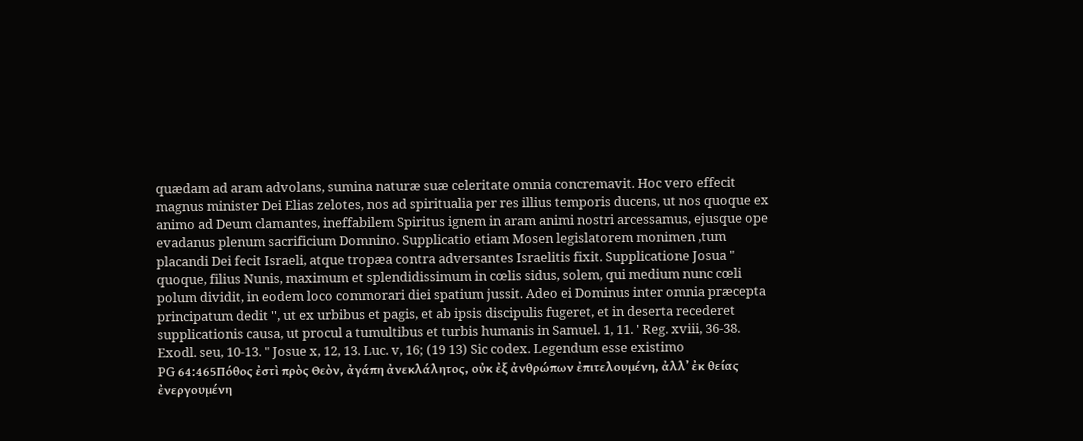quædam ad aram advolans, sumina naturæ suæ celeritate omnia concremavit. Hoc vero effecit magnus minister Dei Elias zelotes, nos ad spiritualia per res illius temporis ducens, ut nos quoque ex animo ad Deum clamantes, ineffabilem Spiritus ignem in aram animi nostri arcessamus, ejusque ope evadanus plenum sacrificium Domnino. Supplicatio etiam Mosen legislatorem monimen ‚tum placandi Dei fecit Israeli, atque tropæa contra adversantes Israelitis fixit. Supplicatione Josua " quoque, filius Nunis, maximum et splendidissimum in cœlis sidus, solem, qui medium nunc cœli polum dividit, in eodem loco commorari diei spatium jussit. Adeo ei Dominus inter omnia præcepta principatum dedit '', ut ex urbibus et pagis, et ab ipsis discipulis fugeret, et in deserta recederet supplicationis causa, ut procul a tumultibus et turbis humanis in Samuel. 1, 11. ' Reg. xviii, 36-38. Exodl. seu, 10-13. " Josue x, 12, 13. Luc. v, 16; (19 13) Sic codex. Legendum esse existimo
PG 64:465Πόθος ἐστὶ πρὸς Θεὸν, ἀγάπη ἀνεκλάλητος, οὐκ ἐξ ἀνθρώπων ἐπιτελουμένη, ἀλλ’ ἐκ θείας ἐνεργουμένη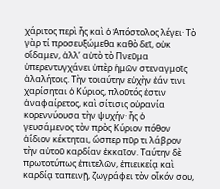χάριτος περὶ ἦς καὶ ὁ Ἀπόστολος λέγει· Τὸ γὰρ τί προσευξώμεθα καθὸ δεῖ, οὐκ οἴδαμεν, ἀλλ’ αὐτὸ τὸ Πνεῦμα ὑπερεντυγχάνει ὑπὲρ ἡμῶν στεναγμοῖς ἀλαλήτοις. Τὴν τοιαύτην εὐχὴν ἐάν τινι χαρίσηται ὁ Κύριος, πλοῦτός ἐστιν ἀναφαίρετος, καὶ σίτισις οὐρανία κορεννύουσα τὴν ψυχήν· ἧς ὁ γευσάμενος τὸν πρὸς Κύριον πόθον ἀί̈διον κέκτηται, ὥσπερ πῦρ τι λάβρον τὴν αὐτοῦ καρδίαν ἐκκαῖον. Ταύτην δὲ πρωτοτύπως ἐπιτελῶν, ἐπιεικείᾳ καὶ καρδίᾳ ταπεινῇ, ζωγράφει τὸν οἶκόν σου,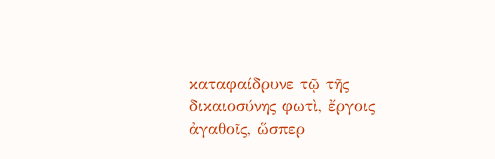καταφαίδρυνε τῷ τῆς δικαιοσύνης φωτὶ, ἔργοις ἀγαθοῖς, ὥσπερ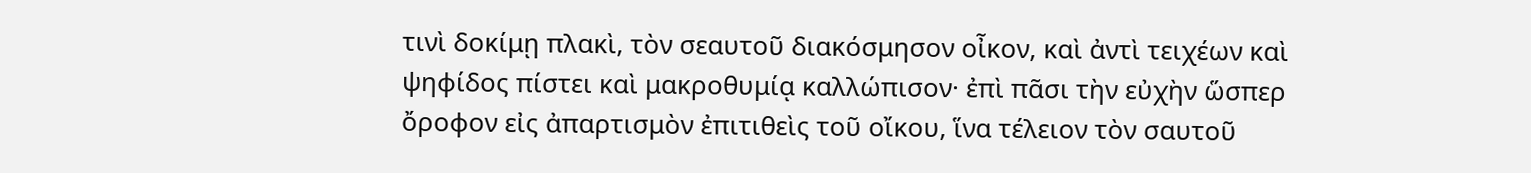τινὶ δοκίμῃ πλακὶ, τὸν σεαυτοῦ διακόσμησον οἶκον, καὶ ἀντὶ τειχέων καὶ ψηφίδος πίστει καὶ μακροθυμίᾳ καλλώπισον· ἐπὶ πᾶσι τὴν εὐχὴν ὥσπερ ὄροφον εἰς ἀπαρτισμὸν ἐπιτιθεὶς τοῦ οἴκου, ἵνα τέλειον τὸν σαυτοῦ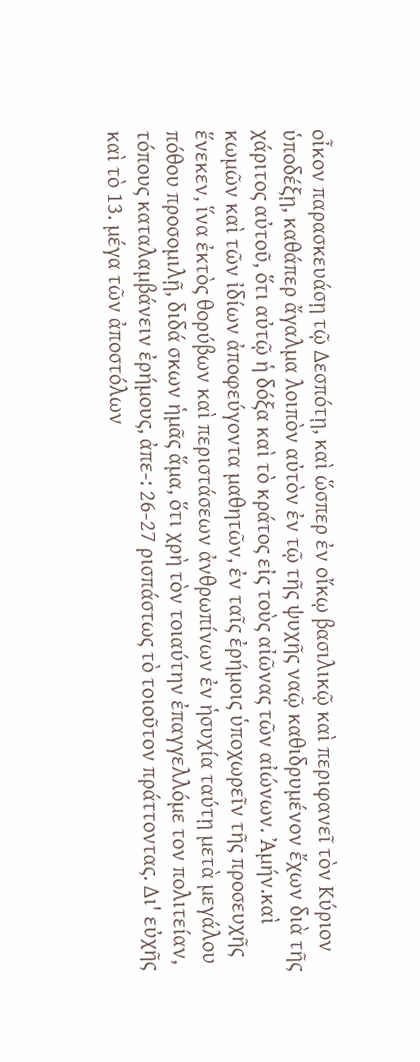οἶκον παρασκευάσῃ τῷ Δεσπότῃ, καὶ ὥσπερ ἐν οἴκῳ βασιλικῷ καὶ περιφανεῖ τὸν Κύριον ὑποδέξῃ, καθάπερ ἄγαλμα λοιπὸν αὐτὸν ἐν τῷ τῆς ψυχῆς ναῷ καθιδρυμένον ἔχων διὰ τῆς χάριτος αὐτοῦ, ὅτι αὐτῷ ἡ δόξα καὶ τὸ κράτος εἰς τοὺς αἰῶνας τῶν αἰώνων. Ἀμήν.καὶ κωμῶν καὶ τῶν ἰδίων ἀποφεύγοντα μαθητῶν, ἐν ταῖς ἐρήμοις ὑποχωρεῖν τῆς προσευχῆς ἕνεκεν, ἵνα ἐκτὸς θορύβων καὶ περιστάσεων ἀνθρωπίνων ἐν ἡσυχία ταύτῃ μετὰ μεγάλου πόθου προσομιλῇ, διδά σκων ἡμᾶς ἅμα, ὅτι χρὴ τὸν τοιαύτην ἐπαγγελλόμε τον πολιτείαν, τόπους καταλαμβάνειν ἐρήμους, ἀπε-: 26-27 ρισπάστως τὸ τοιοῦτον πράττοντας. Δι' εὐχῆς καὶ τὸ 13. μέγα τῶν ἀποστόλων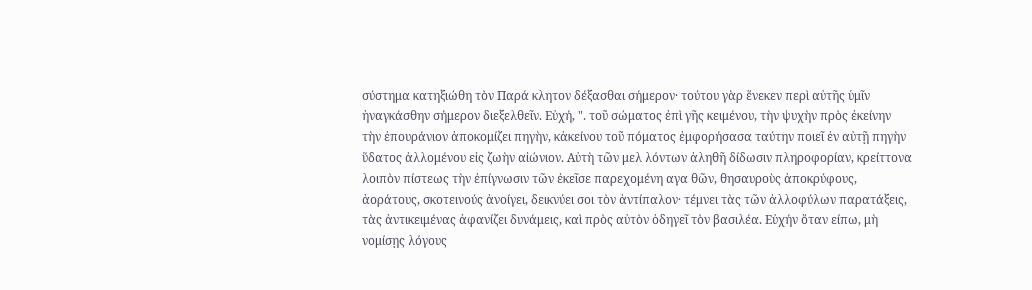σύστημα κατηξιώθη τὸν Παρά κλητον δέξασθαι σήμερον· τούτου γὰρ ἕνεκεν περὶ αὐτῆς ὑμῖν ἠναγκάσθην σήμερον διεξελθεῖν. Εὐχή, ". τοῦ σώματος ἐπὶ γῆς κειμένου, τὴν ψυχὴν πρὸς ἐκείνην τὴν ἐπουράνιον ἀποκομίζει πηγὴν, κἀκείνου τοῦ πόματος ἐμφορήσασα ταύτην ποιεῖ ἐν αὐτῇ πηγὴν ὕδατος ἀλλομένου εἰς ζωὴν αἰώνιον. Αὐτὴ τῶν μελ λόντων ἀληθῆ δίδωσιν πληροφορίαν, κρείττονα λοιπὸν πίστεως τὴν ἐπίγνωσιν τῶν ἐκεῖσε παρεχομένη αγα θῶν, θησαυροὺς ἀποκρύφους, ἀοράτους, σκοτεινούς ἀνοίγει, δεικνύει σοι τὸν ἀντίπαλον· τέμνει τὰς τῶν ἀλλοφύλων παρατάξεις, τὰς ἀντικειμένας ἀφανίζει δυνάμεις, καὶ πρὸς αὐτὸν ὁδηγεῖ τὸν βασιλέα. Εὐχήν ὅταν είπω, μὴ νομίσῃς λόγους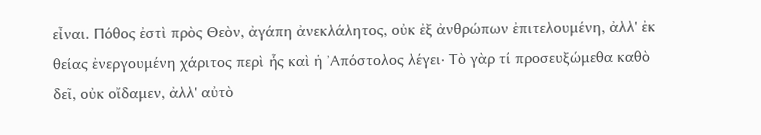εἶναι. Πόθος ἐστὶ πρὸς Θεὸν, ἀγάπη ἀνεκλάλητος, οὐκ ἐξ ἀνθρώπων ἐπιτελουμένη, ἀλλ' ἐκ θείας ἐνεργουμένη χάριτος περὶ ἧς καὶ ἡ ᾿Απόστολος λέγει· Τὸ γὰρ τί προσευξώμεθα καθὸ δεῖ, οὐκ οἴδαμεν, ἀλλ' αὐτὸ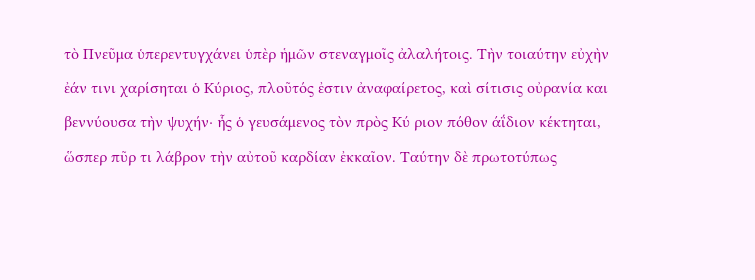τὸ Πνεῦμα ὑπερεντυγχάνει ὑπὲρ ἡμῶν στεναγμοῖς ἀλαλήτοις. Τὴν τοιαύτην εὐχὴν ἐάν τινι χαρίσηται ὁ Κύριος, πλοῦτός ἐστιν ἀναφαίρετος, καὶ σίτισις οὐρανία και βεννύουσα τὴν ψυχήν· ἧς ὁ γευσάμενος τὸν πρὸς Κύ ριον πόθον άΐδιον κέκτηται, ὥσπερ πῦρ τι λάβρον τὴν αὐτοῦ καρδίαν ἐκκαῖον. Ταύτην δὲ πρωτοτύπως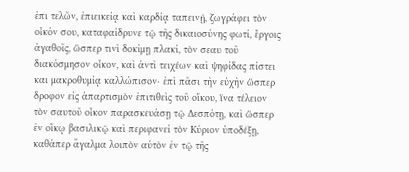ἐπι τελῶν, ἐπιεικείᾳ καὶ καρδίᾳ ταπεινῇ, ζωγράφει τὸν οἶκόν σου, καταφαίδρυνε τῷ τῆς δικαιοσύνης φωτί, ἔργοις ἀγαθοῖς, ὥσπερ τινὶ δοκίμῃ πλακί, τὸν σεαυ τοῦ διακόσμησον οἶκον, καὶ ἀντὶ τειχέων καὶ ψηφίδας πίστει και μακροθυμίᾳ καλλώπισον· ἐπὶ πᾶσι τὴν εὐχὴν ὥσπερ δροφον εἰς ἀπαρτισμὸν ἐπιτιθεὶς τοῦ οἴκου, ἵνα τέλειον τὸν σαυτοῦ οἶκον παρασκευάσῃ τῷ Δεσπότῃ, καὶ ὥσπερ ἐν οἴκῳ βασιλικῷ καὶ περιφανεί τὸν Κύριον ὑποδέξῃ, καθάπερ ἄγαλμα λοιπὸν αὐτὸν ἐν τῷ τῆς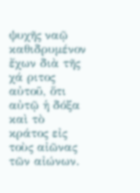ψυχῆς ναῷ καθιδρυμένον ἔχων διὰ τῆς χά ριτος αὐτοῦ, ὅτι αὐτῷ ἡ δόξα καὶ τὸ κράτος εἰς τοὺς αἰῶνας τῶν αἰώνων.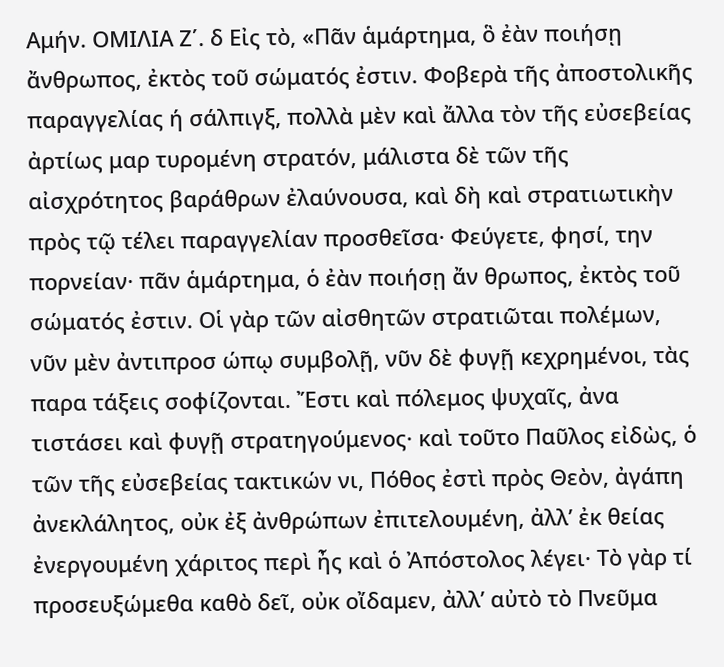Αμήν. ΟΜΙΛΙΑ Ζ΄. δ Εἰς τὸ, «Πᾶν ἁμάρτημα, ὃ ἐὰν ποιήσῃ ἄνθρωπος, ἐκτὸς τοῦ σώματός ἐστιν. Φοβερὰ τῆς ἀποστολικῆς παραγγελίας ή σάλπιγξ, πολλὰ μὲν καὶ ἄλλα τὸν τῆς εὐσεβείας ἀρτίως μαρ τυρομένη στρατόν, μάλιστα δὲ τῶν τῆς αἰσχρότητος βαράθρων ἐλαύνουσα, καὶ δὴ καὶ στρατιωτικὴν πρὸς τῷ τέλει παραγγελίαν προσθεῖσα· Φεύγετε, φησί, την πορνείαν· πᾶν ἁμάρτημα, ὁ ἐὰν ποιήσῃ ἄν θρωπος, ἐκτὸς τοῦ σώματός ἐστιν. Οἱ γὰρ τῶν αἰσθητῶν στρατιῶται πολέμων, νῦν μὲν ἀντιπροσ ώπῳ συμβολῇ, νῦν δὲ φυγῇ κεχρημένοι, τὰς παρα τάξεις σοφίζονται. Ἔστι καὶ πόλεμος ψυχαῖς, ἀνα τιστάσει καὶ φυγῇ στρατηγούμενος· καὶ τοῦτο Παῦλος εἰδὼς, ὁ τῶν τῆς εὐσεβείας τακτικών νι, Πόθος ἐστὶ πρὸς Θεὸν, ἀγάπη ἀνεκλάλητος, οὐκ ἐξ ἀνθρώπων ἐπιτελουμένη, ἀλλ’ ἐκ θείας ἐνεργουμένη χάριτος περὶ ἦς καὶ ὁ Ἀπόστολος λέγει· Τὸ γὰρ τί προσευξώμεθα καθὸ δεῖ, οὐκ οἴδαμεν, ἀλλ’ αὐτὸ τὸ Πνεῦμα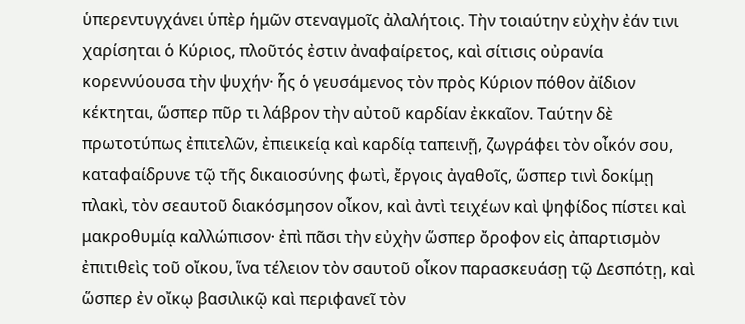ὑπερεντυγχάνει ὑπὲρ ἡμῶν στεναγμοῖς ἀλαλήτοις. Τὴν τοιαύτην εὐχὴν ἐάν τινι χαρίσηται ὁ Κύριος, πλοῦτός ἐστιν ἀναφαίρετος, καὶ σίτισις οὐρανία κορεννύουσα τὴν ψυχήν· ἧς ὁ γευσάμενος τὸν πρὸς Κύριον πόθον ἀί̈διον κέκτηται, ὥσπερ πῦρ τι λάβρον τὴν αὐτοῦ καρδίαν ἐκκαῖον. Ταύτην δὲ πρωτοτύπως ἐπιτελῶν, ἐπιεικείᾳ καὶ καρδίᾳ ταπεινῇ, ζωγράφει τὸν οἶκόν σου, καταφαίδρυνε τῷ τῆς δικαιοσύνης φωτὶ, ἔργοις ἀγαθοῖς, ὥσπερ τινὶ δοκίμῃ πλακὶ, τὸν σεαυτοῦ διακόσμησον οἶκον, καὶ ἀντὶ τειχέων καὶ ψηφίδος πίστει καὶ μακροθυμίᾳ καλλώπισον· ἐπὶ πᾶσι τὴν εὐχὴν ὥσπερ ὄροφον εἰς ἀπαρτισμὸν ἐπιτιθεὶς τοῦ οἴκου, ἵνα τέλειον τὸν σαυτοῦ οἶκον παρασκευάσῃ τῷ Δεσπότῃ, καὶ ὥσπερ ἐν οἴκῳ βασιλικῷ καὶ περιφανεῖ τὸν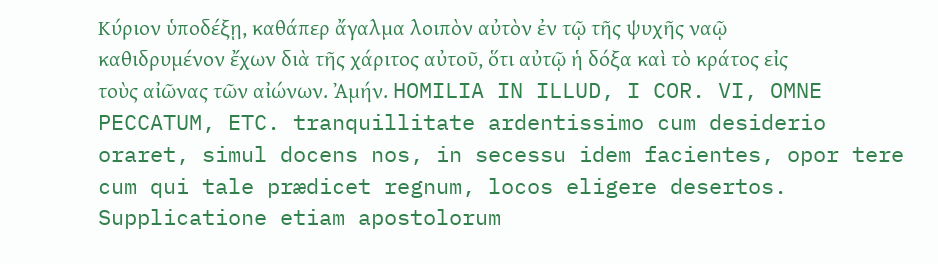Κύριον ὑποδέξῃ, καθάπερ ἄγαλμα λοιπὸν αὐτὸν ἐν τῷ τῆς ψυχῆς ναῷ καθιδρυμένον ἔχων διὰ τῆς χάριτος αὐτοῦ, ὅτι αὐτῷ ἡ δόξα καὶ τὸ κράτος εἰς τοὺς αἰῶνας τῶν αἰώνων. Ἀμήν. HOMILIA IN ILLUD, I COR. VI, OMNE PECCATUM, ETC. tranquillitate ardentissimo cum desiderio oraret, simul docens nos, in secessu idem facientes, opor tere cum qui tale prædicet regnum, locos eligere desertos. Supplicatione etiam apostolorum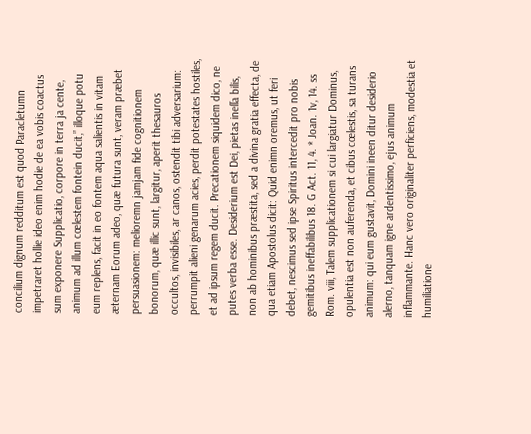concilium dignum redditum est quod Paracletumn impetraret hollie ideo enim hodie de ea vobis coactus sum exponere Supplicatio, corpore in terra ja cente, animum ad illum cœlestem fontein ducit,” illoque potu eum replens, facit in eo fontem aqua salientis in vitam æternam Eorum adeo, quæ futura sunt, veram præbet persuasionem: melioremn jamjam fide cognitionem bonorum, quæ illic sunt, largitur, aperit thesauros occultos, invisibiles, ar canos, ostendit tibi adversarium: perrumpit alieni genarum acies, perdit potestates hostiles, et ad ipsum regem ducit. Precationem siquidem dico, ne putes verba esse. Desiderium est Dei, pietas ineſſa bilis, non ab hominibus præstita, sed a divina gratia effecta, de qua etiam Apostolus dicit: Quid enimn oremus, ut feri debet, nescimus sed ipse Spiritus intercedit pro nobis gemitibus ineffabilibus 18. G Act. 11, 4. * Joan. 1v, 14. ss Rom. viii, Talem supplicationem si cui largiatur Dominus, opulentia est non auferenda, et cibus cœlestis, sa turans animum: qui eum gustavit, Domini ineen ditur desiderio alerno, tanquam igne ardentissimo, ejus animum inflammante. Hanc vero originaliter perficiens, modestia et humiliatione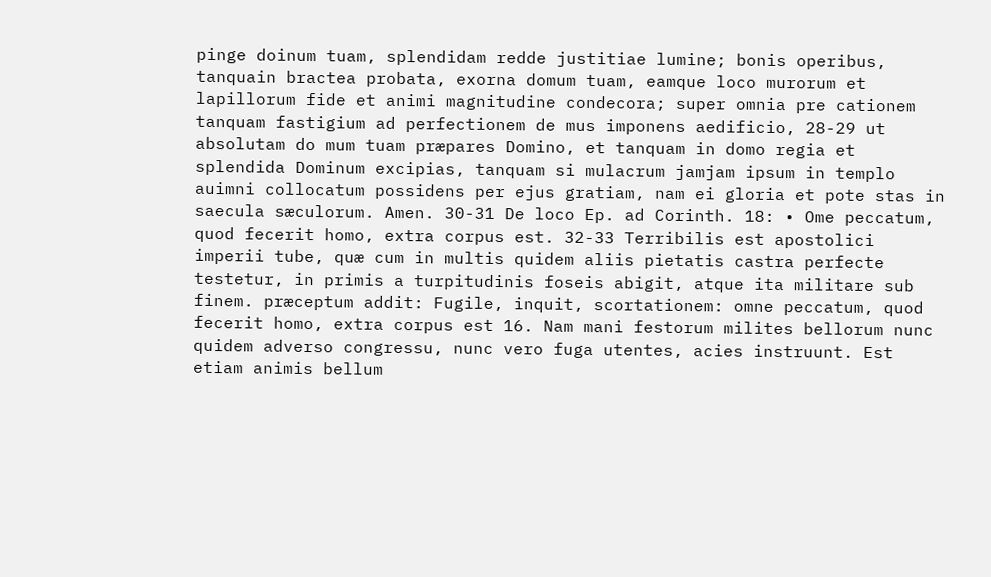pinge doinum tuam, splendidam redde justitiae lumine; bonis operibus, tanquain bractea probata, exorna domum tuam, eamque loco murorum et lapillorum fide et animi magnitudine condecora; super omnia pre cationem tanquam fastigium ad perfectionem de mus imponens aedificio, 28-29 ut absolutam do mum tuam præpares Domino, et tanquam in domo regia et splendida Dominum excipias, tanquam si mulacrum jamjam ipsum in templo auimni collocatum possidens per ejus gratiam, nam ei gloria et pote stas in saecula sæculorum. Amen. 30-31 De loco Ep. ad Corinth. 18: • Ome peccatum, quod fecerit homo, extra corpus est. 32-33 Terribilis est apostolici imperii tube, quæ cum in multis quidem aliis pietatis castra perfecte testetur, in primis a turpitudinis foseis abigit, atque ita militare sub finem. præceptum addit: Fugile, inquit, scortationem: omne peccatum, quod fecerit homo, extra corpus est 16. Nam mani festorum milites bellorum nunc quidem adverso congressu, nunc vero fuga utentes, acies instruunt. Est etiam animis bellum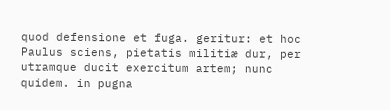quod defensione et fuga. geritur: et hoc Paulus sciens, pietatis militiæ dur, per utramque ducit exercitum artem; nunc quidem. in pugna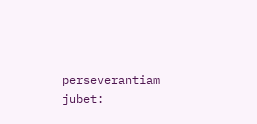perseverantiam jubet: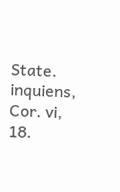State. inquiens, Cor. vi, 18.